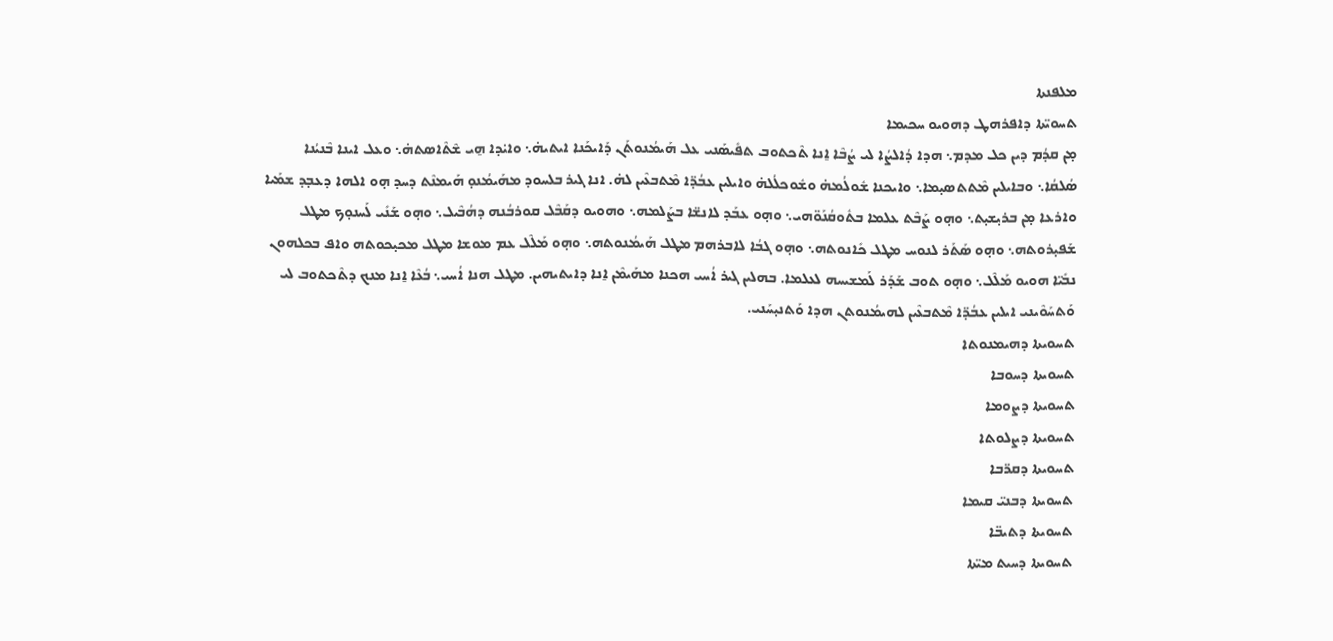ܡܠܦܢܬܐ
ܬܚܘܝ̈ܬܐ ܕܐܦܪܗܛ ܕܗܘܝܘ ܚܟܝܡܐ
ܡ̣ܢ ܩܕܳܡ ܕܝܢ ܟܠ ܡܕܡ܆ ܗܕܐ ܕܳܐܠܨܳܐ ܠܝ ܨܳܒܶܐ ܐ̱ܢܐ ܬܶܟܬܘܒ ܬܦܺܝܣܰܢܝ ܥܠ ܗܰܝܡܳܢܘܬܰܢ ܕܰܐܝܟܰܢܐ ܐܝܬܝܗ̇܆ ܘܐܝ̇ܕܐ ܗ̱ܝ ܫܶܬܶܐܣܬܗ̇܆ ܘܥܠ ܐܝܢܐ ܒܶܢܝܳܢܐ ܣܳܠܩܳܐ܆ ܘܒܐܝܠܝܢ ܡܶܬܬܣܝ̣ܡܐ܆ ܘܐܝܟܢܐ ܫܽܘܠܳܡܗ̇ ܘܫܽܘܟܠܳܠܗ̇ ܘܐܝܠܝܢ ܥܒܳܕ̈ܐ ܡܶܬܒܥܶܝܢ ܠܗ̇. ܐܢܐ ܓܝܪ ܒܠܚܘܕ ܡܗܰܝܡܳܢܘ̣ ܗܰܝܡܢܶܬ ܕܚܕ ܗ̣ܘ ܐܠܗܐ ܕܥܒ̣ܕ ܫܡܰܝܐ ܘܐܪܥܐ ܡ̣ܢ ܒܪܝ̣ܫܝ̣ܬ܆ ܘܗ̣ܘ ܨܰܒܶܬ ܥܠܡܐ ܒܬܽܘܩܳܢܰܘ̈ܗܝ܆ ܘܗ̣ܘ ܥܒܰܕ ܠܐܢܫ̈ܐ ܒܨܰܠܡܗ܆ ܘܗܘܝܘ ܕܩܰܒܶܠ ܩܘܪܒܳܢܗ ܕܗܳܒܶܝܠ܆ ܘܗ̣ܘ ܫܰܢܺܝ ܠܰܚܢܘ̣ܟ ܡܛܠ ܫܰܦܝ̣ܪܘܬܗ܆ ܘܗ̣ܘ ܣܰܬܰܪ ܠܢܘܚ ܡܛܠ ܟܺܐܢܘܬܗ܆ ܘܗ̣ܘ ܓܒܳܐ ܠܐܒܪܗܡ ܡܛܠ ܗܰܝܡܳܢܘܬܗ܆ ܘܗ̣ܘ ܡܰܠܶܠ ܥܡ ܡܘܫܐ ܡܛܠ ܡܟܝ̣ܟܘܬܗ ܘܐܦ ܒܟܠܗܘܢ ܢܒܺܝ̈ܐ ܗܘܝܘ ܡܰܠܶܠ܆ ܘܗ̣ܘ ܬܘܒ ܫܰܕܰܪ ܠܰܡܫܝܚܗ ܠܥܠܡܐ. ܒܗܠܝܢ ܓܝܪ ܐܳܚܝ ܗܟܢܐ ܡܗܰܝܡܶܢ ܐ̱ܢܐ ܕܐܝܬܝܗܝܢ. ܡܛܠ ܗܢܐ ܐܳܚܝ܆ ܒܳܥܶܐ ܐ̱ܢܐ ܡܢܟ ܕܬܶܟܬܘܒ ܠܝ ܘܰܬܚܰܘܶܝܢܝ ܐܝܠܝܢ ܥܒܳܕ̈ܐ ܡܶܬܒܥܶܝܢ ܠܗܝܡܳܢܘܬܢ ܗܕܐ ܘܰܬܢܝ̣ܚܰܢܝ.
ܬܚܘܝܬܐ ܕܗܝܡܢܘܬܐ
ܬܚܘܝܬܐ ܕܚܘܒܐ
ܬܚܘܝܬܐ ܕܨܘܡܐ
ܬܚܘܝܬܐ ܕܨܠܘܬܐ
ܬܚܘܝܬܐ ܕܩܪ̈ܒܐ
ܬܚܘܝܬܐ ܕܒܢܝ̈ ܩܝܡܐ
ܬܚܘܝܬܐ ܕܬܝܒ̈ܐ
ܬܚܘܝܬܐ ܕܚܝܬ ܡܝ̈ܬܐ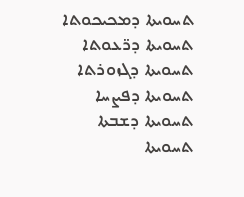ܬܚܘܝܬܐ ܕܡܟܝܟܘܬܐ
ܬܚܘܝܬܐ ܕܪ̈ܥܘܬܐ
ܬܚܘܝܬܐ ܕܓܙܘܪܬܐ
ܬܚܘܝܬܐ ܕܦܨܚܐ
ܬܚܘܝܬܐ ܕܫܒܬܐ
ܬܚܘܝܬܐ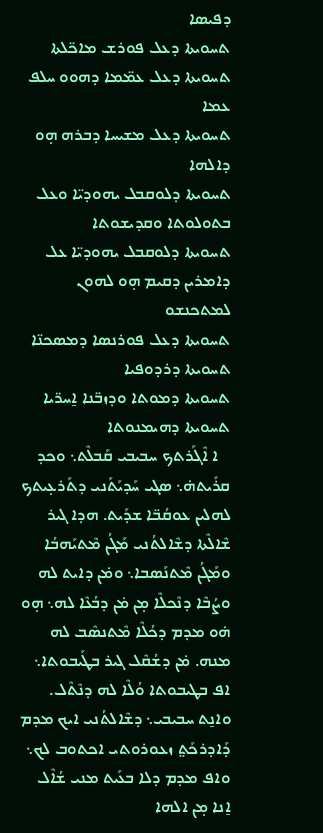ܕܦܝܣܐ
ܬܚܘܝܬܐ ܕܥܠ ܦܘܪܫ ܡܐܟ̈ܠܬܐ
ܬܚܘܝܬܐ ܕܥܠ ܥܡ̈ܡܐ ܕܗܘܘ ܚܠܦ ܥܡܐ
ܬܚܘܝܬܐ ܕܥܠ ܡܫܝܚܐ ܕܒܪܗ ܗ̣ܘ ܕܐܠܗܐ
ܬܚܘܝܬܐ ܕܠܘܩܒܠ ܝܗܘܕܝ̈ܐ ܘܥܠ ܒܬܘܠܘܬܐ ܘܩܕܝܫܘܬܐ
ܬܚܘܝܬܐ ܕܠܘܩܒܠ ܝܗܘܕܝ̈ܐ ܥܠ ܕܐܡܪܝܢ ܕܩܝܡ ܗ̣ܘ ܠܗܘܢ ܠܡܬܟܢܫܘ
ܬܚܘܝܬܐ ܕܥܠ ܦܘܪܢܣܐ ܕܡܣܟܢ̈ܐ
ܬܚܘܝܬܐ ܕܪܕܘܦܝܐ
ܬܚܘܝܬܐ ܕܡܘܬܐ ܘܕܙܒ̈ܢܐ ܐ̱ܚܪ̈ܝܐ
ܬܚܘܝܬܐ ܕܗܝܡܢܘܬܐ
   ܐ ܐܶܓܰܪܬܟ ܚܒܝܒܝ ܩܰܒܠܶܬ܆ ܘܟܕ ܩܪܺܝܬܗ̇܆ ܣܓܝ ܚܰܕܝܰܬܰܢܝ ܕܬܰܪܥ̣ܝܬܟ ܠܗܠܝܢ ܥܘܩܳܒ̈ܐ ܫܕܰܝܬ. ܗܕܐ ܓܝܪ ܫܶܐܠܶܬܐ ܕܫܶܐܠܬܳܢܝ ܡܰܓܳܢ ܡܶܬܝܰܗܒܳܐ ܘܡܰܓܳܢ ܡܶܬܢܰܣܒܐ܆ ܘܡ̇ܢ ܕܐܝܬ ܠܗ ܘܨܳܒܶܐ ܕܢܶܟܠܶܐ ܡ̣ܢ ܡ̇ܢ ܕܒܳܥܶܐ ܠܗ܆ ܗ̣ܘ ܗ̇ܘ ܡܕܡ ܕܟܳܠܶܐ ܡܶܬܢܣܶܒ ܠܗ ܡܢܗ. ܡ̇ܢ ܕܫܳܩܶܠ ܓܝܪ ܒܛܰܝܒܘܬܐ܆ ܐܦ ܒܛܝܒܘܬܐ ܘܳܠܶܐ ܠܗ ܕܢܶܬܶܠ. ܘܐܢ̱ܬ ܚܒܝܒܝ܆ ܕܫܶܐܠܬܳܢܝ ܐܝܟ ܡܕܡ ܕܰܐܕܪܟܰܬ݀ ܙܥܘܪܘܬܝ ܐܟܬܘܒ ܠܟ܆ ܘܐܦ ܡܕܡ ܕܠܐ ܒܥܰܝܬ ܡܢܝ ܫܳܐܶܠ ܐ̱ܢܐ ܡ̣ܢ ܐܠܗܐ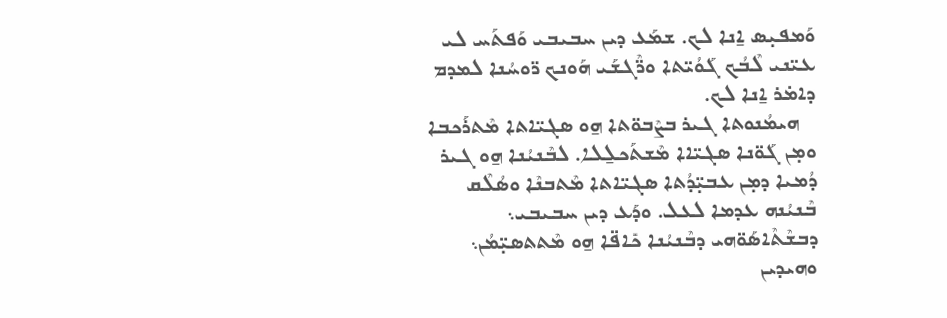ܘܰܡܦܝ̣ܣ ܐ̱ܢܐ ܠܟ. ܫܡܰܥ ܕܝܢ ܚܒܝܒܝ ܘܰܦܬܰܚ ܠܝ ܥܝ̈ܢܝ ܠܶܒܳܟ ܓܰܘܳܝ̈ܬܐ ܘܪ̈ܶܓܫܰܝ ܗܰܘܢܟ ܪ̈ܘܚܳܢܐ ܠܡܕܡ ܕܐܡ̇ܪ ܐ̱ܢܐ ܠܟ.
   ܗܝܡܳܢܘܬܐ ܓܝܪ ܒܨܶܒܘ̈ܬܐ ܗ̱ܘ ܣܓܝ̈ܐܬܐ ܡܶܬܪܰܟܒܐ ܘܡ̣ܢ ܓܰܘ̈ܢܐ ܣܓܝ̈ܐܐ ܡܶܫܬܰܟܠ̱ܠܐ. ܠܒܶܢܝܳܢܐ ܗ̱ܘ ܓܝܪ ܕܳܡܝܐ ܕܡ̣ܢ ܥܒܝ̣̈ܕܳܬܐ ܣܓܝ̈ܐܬܐ ܡܶܬܒܢܶܐ ܘܣܳܠܶܩ ܒܶܢܝܳܢܗ ܥܕܡܐ ܠܥܠ. ܘܕܰܥ ܕܝܢ ܚܒܝܒܝ܆ ܕܒܫܶܬܶܐܣܰܘ̈ܗܝ ܕܒܶܢܝܳܢܐ ܟܺܐܦ̈ܐ ܗ̱ܘ ܡܶܬܬܣܝ̣̈ܡܳܢ܆ ܘܗܝܕܝܢ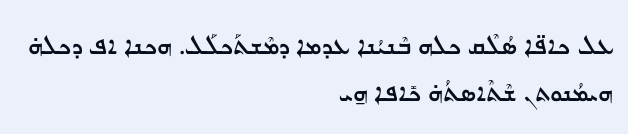ܥܠ ܟܐܦ̈ܐ ܣܳܠܶܩ ܟܠܗ ܒܶܢܝܳܢܐ ܥܕܡܐ ܕܡܶܫܬܰܟܠܰܠ. ܗܟܢܐ ܐܦ ܕܟܠܗ̇ ܗܝܡܳܢܘܬܢ ܫܶܬܶܐܣܬܳܗ̇ ܟܺܐܦܐ ܗ̱ܝ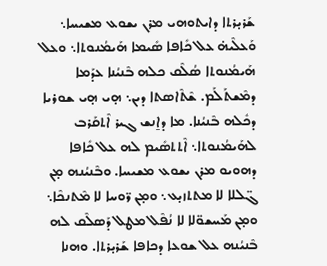ܫܰܪܝ̣ܪܬܐ ܕܐܝܬܘܗܝ ܡܪܢ ܝܫܘܥ ܡܫܝܚܐ܆ ܘܰܥܠܶܝܗ̇ ܥܠ ܟܺܐܦܐ ܣܺܝܡܐ ܗܰܝܡܳܢܘܬܐ܆ ܘܥܠ ܗܰܝܡܳܢܘܬܐ ܣܳܠܶܩ ܟܠܗ ܒܶܢܝܳܢܐ ܥܕܰܡܐ ܕܡܶܫܬܰܠܰܡ. ܫܶܬܶܐܣܬܐ ܕܝܢ܆ ܗ̣ܝ ܗ̣ܝ ܫܘܪܝܐ ܕܟܽܠܗ ܒܶܢܝܳܢܐ. ܡܐ ܕܐ̱ܢܫ ܓܝܪ ܐܶܬܩܰܪܒ ܠܗܰܝܡܳܢܘܬܐ܆ ܐܶܬܬܣܺܝܡ ܠܗ ܥܠ ܟܺܐܦܐ ܕܗܘܝܘ ܡܪܢ ܝܫܘܥ ܡܫܝܚܐ. ܘܒܶܢܝܳܢܗ ܡ̣ܢ ܓ̈ܠܠܐ ܠܐ ܡܬܬܙܝ̣ܥ܆ ܘܡ̣ܢ ܪ̈ܘܚܐ ܠܐ ܡܶܬܢܟܶܐ܆ ܘܡ̣ܢ ܡܰܚܫܘ̈ܠܐ ܠܐ ܢܳܦܶܠ ܡܛܠ ܕܰܣܠܶܩ ܠܗ ܒܶܢܝܳܢܗ ܥܠ ܫܘܥܐ ܕܟܐܦܐ ܫܰܪܝ̣ܪܬܐ. ܘܗܢܐ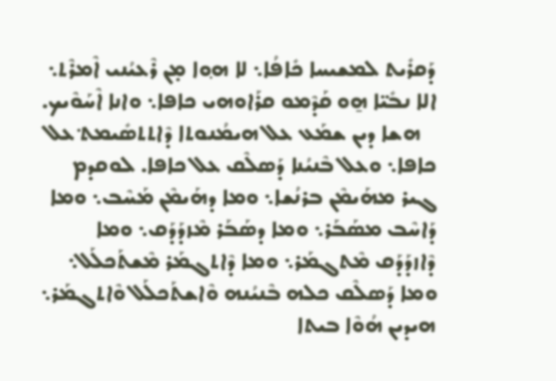ܕܰܩܪܺܝܬ ܠܡܫܝܚܐ ܟܺܐܦܳܐ܆ ܠܐ ܗ݂ܘܐ ܡ̣ܢ ܪܶܥܝܳܢܝ ܐܶܡܪܶܬ܆ ܐܠܐ ܢܒܺܝ̈ܐ ܗ̱ܘ ܩܰܕܶܡܘ ܩܪܰܐܘܗܝ ܟܐܦܐ܆ ܘܐܢܐ ܐܶܚܰܘܶܝܟ.
   ܗܫܐ ܕܝܢ ܫܡܰܥ ܥܠ ܗܝܡܳܢܘܬܐ ܕܶܐܬܬܣܺܝܡܬ݀ ܥܠ ܟܐܦܐ܆ ܘܥܠ ܒܶܢܝܳܢܐ ܕܰܣܠܶܩ ܥܠ ܟܐܦܐ. ܠܘܩܕܡ ܓܝܪ ܡܗܰܝܡܶܢ ܒܪܢܳܫܐ܆ ܘܡܐ ܕܗܰܝܡܶܢ ܡܰܚܶܒ܆ ܘܡܐ ܕܰܐܚܶܒ ܡܣܰܒܰܪ܆ ܘܡܐ ܕܣܰܒܰܪ ܡܶܙܕܰܕܰܩ܆ ܘܡܐ ܕܶܐܙܕܰܕܰܩ ܡܶܬܓܡܰܪ܆ ܘܡܐ ܕܶܐܬܓܡܰܪ ܡܶܫܬܰܟܠܰܠ܆ ܘܡܐ ܕܰܣܠܶܩ ܟܠܗ ܒܶܢܝܳܢܗ ܘܶܐܫܬܰܟܠܰܠ ܘܶܐܬܓܡܰܪ܆ ܗܝܕܝܢ ܗܳܘܶܐ ܒܝܬܐ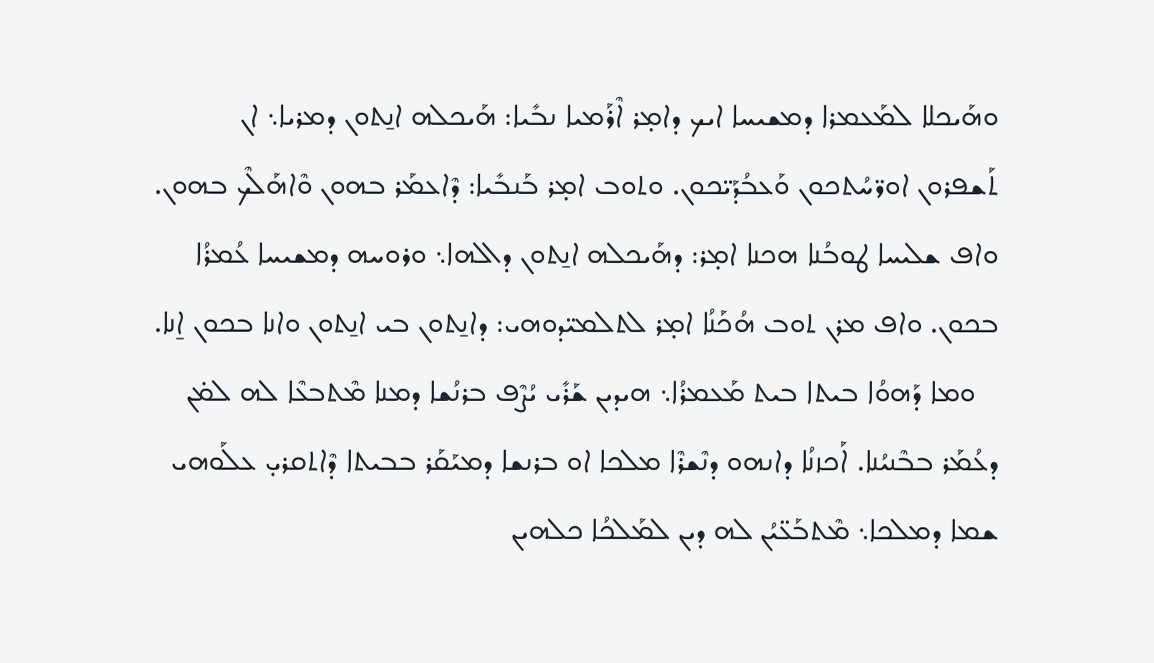ܘܗܰܝܟܠܐ ܠܡܰܥܡܪܐ ܕܡܫܝܚܐ ܐܝܟ ܕܐܡ̣ܪ ܐܶܪܰܡܝܐ ܢܒܺܝܐ: ܗܰܝܟܠܗ ܐܢ̱ܬܘܢ ܕܡܪܝܐ܆ ܐܢ ܬܰܫܦܪܘܢ ܐܘܪ̈ܚܳܬܟܘܢ ܘܰܥܒܳܕܰܝ̈ܟܘܢ. ܘܬܘܒ ܐܡ̣ܪ ܒܰܢܒܺܝܐ: ܕܶܐܥܡܰܪ ܒܗܘܢ ܘܶܐܗܰܠܶܟ ܒܗܘܢ. ܘܐܦ ܫܠܝܚܐ ܛܘܒܳܢܐ ܗܟܢܐ ܐܡ̣ܪ: ܕܗܰܝܟܠܗ ܐܢ̱ܬܘܢ ܕܐܠܗܐ܆ ܘܪܘܚܗ ܕܡܫܝܚܐ ܥܳܡܪܳܐ ܒܟܘܢ. ܘܐܦ ܡܪܢ ܬܘܒ ܗܳܟܰܢܳܐ ܐܡ̣ܪ ܠܬܠܡܝ̈ܕܘܗܝ: ܕܐܢ̱ܬܘܢ ܒܝ ܐܢ̱ܬܘܢ ܘܐܢܐ ܒܟܘܢ ܐ̱ܢܐ.
   ܘܡܐ ܕܰܗܘܳܐ ܒܝܬܐ ܒܝܬ ܡܰܥܡܪܳܐ܆ ܗܝܕܝܢ ܫܰܪܺܝ ܝܳܨܶܦ ܒܪܢܳܫܐ ܕܡܢܐ ܡܶܬܒܥܶܐ ܠܗ ܠܡ̇ܢ ܕܥܳܡܰܪ ܒܒܶܢܝܳܢܐ. ܐܰܟܙܢܳܐ ܕܐܢܗܘ ܕܢܶܫܪܶܐ ܡܠܟܐ ܐܘ ܒܪܢܫܐ ܕܡܝܰܩܰܪ ܒܒܝܬܐ ܕܶܐܬܩܪܝ̣ ܥܠܰܘܗܝ ܫܡܐ ܕܡܠܟܐ܆ ܡܶܬܒܰܥ̈ܝܳܢ ܠܗ ܕܝܢ ܠܡܰܠܟܳܐ ܟܠܗܝܢ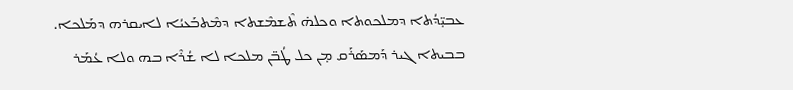ܥܒܝ̣̈ܕܳܬܐ ܕܡܠܟܘܬܐ ܘܟܠܗ̇ ܬܶܫܡܶܫܬܐ ܕܡܶܬܒܰܥܝܳܐ ܠܐܝܩܪܗ ܕܡܰܠܟܐ. ܒܒܝܬܐ ܓܝܪ ܕܰܡܣܰܪܰܩ ܡ̣ܢ ܟܠ ܛܳܒ̈ܢ ܡܠܟܐ ܠܐ ܫܳܪܶܐ ܒܗ ܘܠܐ ܥܳܡܰܪ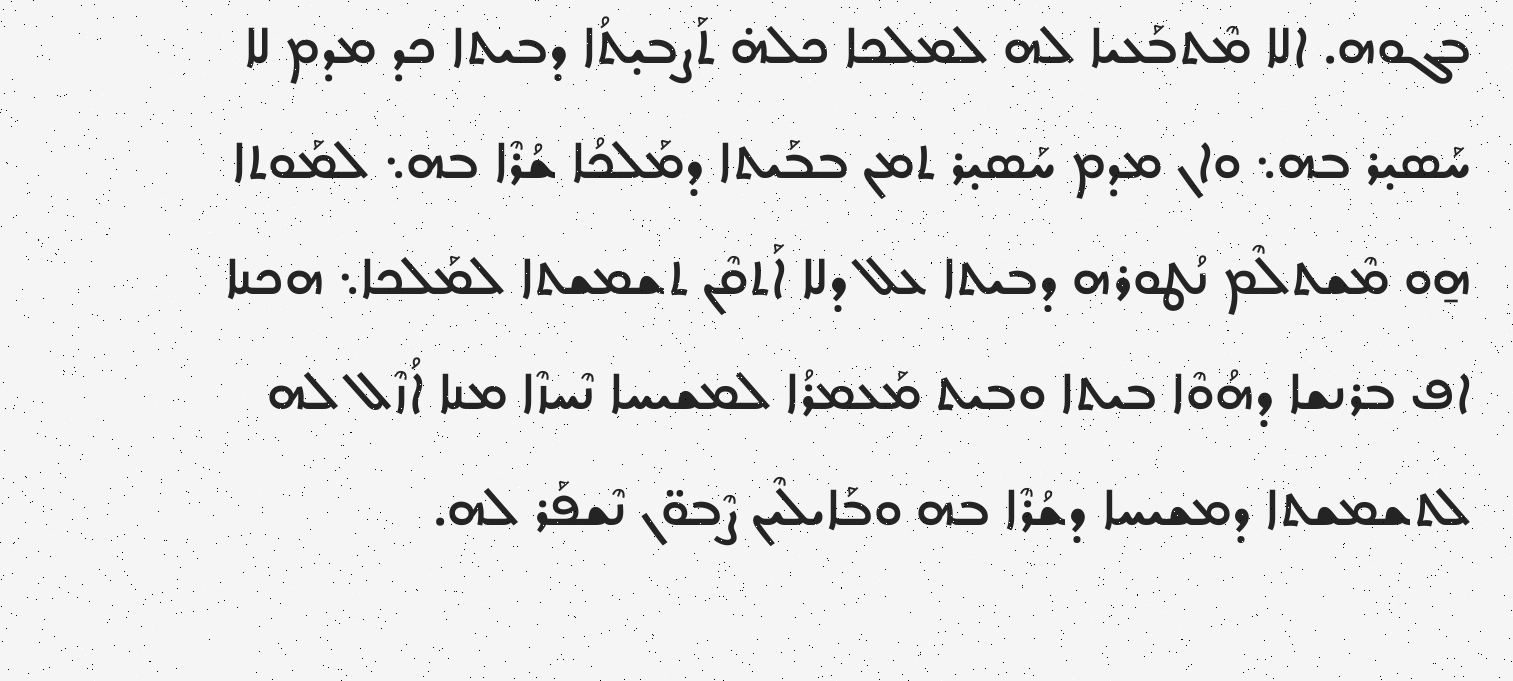ܒܓܘܗ. ܐܠܐ ܡܶܬܒܰܥܝܐ ܠܗ ܠܡܠܟܐ ܟܠܗ̇ ܬܰܨܒܝ̣ܬܳܐ ܕܒܝܬܐ ܟܕ ܡܕܡ ܠܐ ܚܰܣܝ̣ܪ ܒܗ܆ ܘܐܢ ܡܕܡ ܚܰܣܝ̣ܪ ܬܡܢ ܒܒܰܝܬܐ ܕܡܰܠܟܳܐ ܫܳܪܶܐ ܒܗ܆ ܠܡܰܘܬܐ ܗ̱ܘ ܡܶܫܬܠܶܡ ܢܳܛܘܪܗ ܕܒܝܬܐ ܥܠ ܕܠܐ ܐܰܬܩܶܢ ܬܫܡܫܬܐ ܠܡܰܠܟܐ܆ ܗܟܢܐ ܐܦ ܒܪܢܫܐ ܕܗܳܘܶܐ ܒܝܬܐ ܘܒܝܬ ܡܰܥܡܪܳܐ ܠܡܫܝܚܐ ܢܶܚܙܶܐ ܡܢܐ ܐܳܙܶܠ ܠܗ ܠܬܫܡܫܬܐ ܕܡܫܝܚܐ ܕܫܳܪܶܐ ܒܗ ܘܒܰܐܝܠܶܝܢ ܨܶܒܘ̈ܢ ܢܶܫܦܰܪ ܠܗ.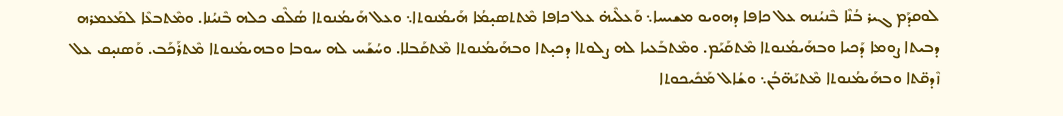ܠܘܩܕܰܡ ܓܝܪ ܒܳܢܶܐ ܒܶܢܝܳܢܗ ܥܠ ܟܐܦܐ ܕܗܘܝܘ ܡܫܝܚܐ܆ ܘܰܥܠܶܝܗ̇ ܥܠ ܟܐܦܐ ܡܶܬܬܣܝ̣ܡܳܐ ܗܰܝܡܳܢܘܬܐ܆ ܘܥܠ ܗܰܝܡܳܢܘܬܐ ܣܳܠܶܩ ܟܠܗ ܒܶܢܝܳܢܐ. ܘܡܶܬܒܥܶܐ ܠܡܰܥܡܪܗ ܕܒܝܬܐ ܨܘܡܐ ܕܰܟܝܐ ܘܒܗܰܝܡܳܢܘܬܐ ܡܶܬܩܰܝܰܡ. ܘܡܶܬܒܰܥܝܐ ܠܗ ܨܠܘܬܐ ܕܟܝ̣ܬܐ ܘܒܗܰܝܡܳܢܘܬܐ ܡܶܬܩܰܒܠܐ. ܘܚܳܫܰܚ ܠܗ ܚܘܒܐ ܘܒܗܝܡܳܢܘܬܐ ܡܶܬܪܰܟܰܒ. ܘܰܣܢܝ̣ܩ ܥܠ ܙܶܕܩ̈ܬܐ ܘܒܗܰܝܡܳܢܘܬܐ ܡܶܬܝܰܗ̈ܒܳܢ܆ ܘܫܳܐܠ ܡܰܟܺܝܟܘܬܐ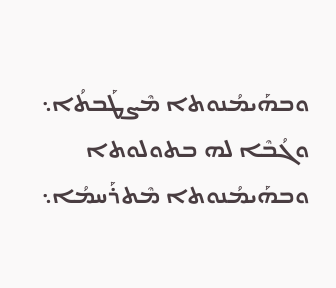ܘܒܗܰܝܡܳܢܘܬܐ ܡܶܨܛܰܒܬܳܐ܆ ܘܓܳܒܶܐ ܠܗ ܒܬܘܠܘܬܐ ܘܒܗܰܝܡܳܢܘܬܐ ܡܶܬܪܰܚܡܳܐ܆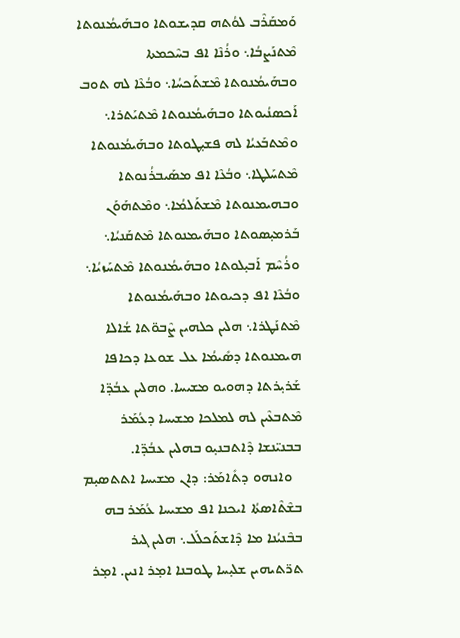ܘܰܡܩܰܪܶܒ ܠܘܳܬܗ ܩܕܝܫܘܬܐ ܘܒܗܰܝܡܳܢܘܬܐ ܡܶܬܢܰܨܒܳܐ܆ ܘܪܳܢܶܐ ܐܦ ܒܚܶܟܡܬܐ ܘܒܗܰܝܡܳܢܘܬܐ ܡܶܫܬܰܟܚܳܐ܆ ܘܒܳܥܶܐ ܠܗ ܬܘܒ ܐܰܟܣܢܳܝܘܬܐ ܘܒܗܰܝܡܳܢܘܬܐ ܡܶܬܝܰܬܪܐ܆ ܘܡܶܬܒܰܥܝܳܐ ܠܗ ܦܫܝ̣ܛܘܬܐ ܘܒܗܰܝܡܳܢܘܬܐ ܡܶܬܚܰܠܛܐ܆ ܘܒܳܥܶܐ ܐܦ ܡܣܰܝܒܪܳܢܘܬܐ ܘܒܗܝܡܢܘܬܐ ܡܶܫܬܰܠܡܳܐ܆ ܘܡܶܬܗܰܘܰܢ ܒܰܪܡܝ̣ܣܘܬܐ ܘܒܗܰܝܡܢܘܬܐ ܡܶܬܩܰܢܝܳܐ܆ ܘܪܳܚܶܡ ܐܰܒܝ̣ܠܘܬܐ ܘܒܗܰܝܡܳܢܘܬܐ ܡܶܬܚܰܙܝܳܐ܆ ܘܒܳܥܶܐ ܐܦ ܕܟܝܘܬܐ ܘܒܗܰܝܡܳܢܘܬܐ ܡܶܬܢܰܛܪܐ܆ ܗܠܝܢ ܟܠܗܝܢ ܨܶܒܘ̈ܬܐ ܫܳܐܠܐ ܗܝܡܢܘܬܐ ܕܣܺܝܡܳܐ ܥܠ ܫܘܥܐ ܕܟܐܦܐ ܫܰܪܝ̣ܪܬܐ ܕܗܘܝܘ ܡܫܝܚܐ. ܘܗܠܝܢ ܥܒܳܕ̈ܐ ܡܶܬܒܥܶܝܢ ܠܗ ܠܡܠܟܐ ܡܫܝܚܐ ܕܥܳܡܰܪ ܒܒܢܝ̈ܢܫܐ ܕܶܐܬܒܢܝ̣ܘ ܒܗܠܝܢ ܥܒܳܕ̈ܐ.
   ܘܐܢܗܘ ܕܬܺܐܡܰܪ: ܕܐܢ ܡܫܝܚܐ ܐܬܬܣܝ̣ܡ ܒܫܶܬܶܐܣܬܳܐ ܐܝܟܢܐ ܐܦ ܡܫܝܚܐ ܥܳܡܰܪ ܒܗ ܒܒܶܢܝܳܢܐ ܡܐ ܕܶܐܫܬܰܟܠܰܠ܆ ܗܠܝܢ ܓܝܪ ܬܪ̈ܬܝܗܝܢ ܫܠܝ̣ܚܐ ܛܘܒܢܐ ܐܡ̣ܪ ܐܢܝܢ. ܐܡ̣ܪ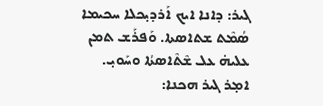ܓܝܪ: ܕܐܢܐ ܐܝܟ ܐܰܪܕܝ̣ܟܠܐ ܚܟܝܡܐ ܣܳܡܶܬ ܫܬܐܣܬܐ. ܘܰܦܪܰܫ ܬܡܢ ܥܠܝܗ̇ ܥܠ ܫܶܬܶܐܣܬܳܐ ܘܚܰܘܝ̣. ܐܡ̣ܪ ܓܝܪ ܗܟܢܐ: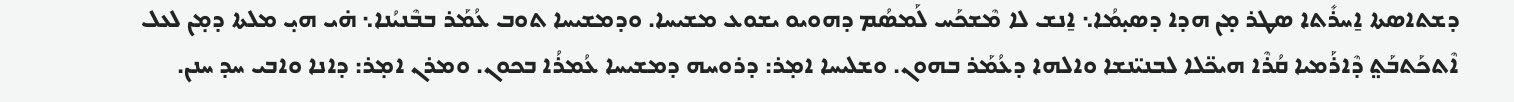ܕܫܬܐܣܬܐ ܐ̱ܚܪܺܬܐ ܣܛܪ ܡ̣ܢ ܗܕܐ ܕܣܝ̣ܡܳܐ܆ ܐ̱ܢܫ ܠܐ ܡܶܫܟܰܚ ܠܰܡܣܳܡ ܕܗܘܝܘ ܝܫܘܥ ܡܫܝܚܐ. ܘܕܡܫܝܚܐ ܬܘܒ ܥܳܡܰܪ ܒܒܶܢܝܳܢܐ܆ ܗ̇ܝ ܗܝ̣ ܡܠܬܐ ܕܡ̣ܢ ܠܥܠ ܐܶܬܟܰܬܒܰܬ݀ ܕܶܐܪܰܡܝܐ ܩܳܪܶܐ ܗܝܟ̈ܠܐ ܠܒܢܝ̈ܢܫܐ ܘܐܠܗܐ ܕܥܳܡܰܪ ܒܗܘܢ. ܘܫܠܝܚܐ ܐܡ̣ܪ: ܕܪܘܚܗ ܕܡܫܝܚܐ ܥܳܡܪܳܐ ܒܟܘܢ. ܘܡܪܢ ܐܡ̣ܪ: ܕܐܢܐ ܘܐܒܝ ܚܕ ܚܢܢ.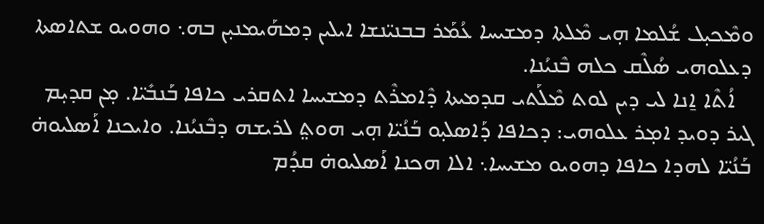ܘܡܶܟܝ̣ܠ ܫܳܠܡܐ ܗ̣ܝ ܡܶܠܬܐ ܕܡܫܝܚܐ ܥܳܡܰܪ ܒܒܢܝ̈ܢܫܐ ܐܝܠܝܢ ܕܡܗܰܝܡܢܝ̣ܢ ܒܗ܆ ܘܗܘܝܘ ܫܬܐܣܬܐ ܕܥܠܘܗܝ ܣܳܠܶܩ ܟܠܗ ܒܶܢܝܳܢܐ.
   ܐܳܬܶܐ ܐ̱ܢܐ ܠܝ ܕܝܢ ܠܘܬ ܡܶܠܰܬܝ ܩܕܡܝܬܐ ܕܶܐܡܪܶܬ ܕܡܫܝܚܐ ܐܬܩܪܝ ܟܐܦܐ ܒܰܢܒܺܝ̈ܐ. ܡ̣ܢ ܩܕܝ̣ܡ ܓܝܪ ܕܘܝܕ ܐܡ̣ܪ ܥܠܘܗܝ: ܕܟܐܦܐ ܕܰܐܣܠܝ̣ܘ ܒܰܢܳܝ̈ܐ ܗ̣ܝ ܗܘܬ݀ ܠܪܝܫܗ ܕܒܶܢܝܳܢܐ. ܘܐܝܟܢܐ ܐܰܣܠܝܘܗ̇ ܒܰܢܳܝ̈ܐ ܠܗܕܐ ܟܐܦܐ ܕܗܘܝܘ ܡܫܝܚܐ܆ ܐܠܐ ܗܟܢܐ ܐܰܣܠܝܘܗ̇ ܩܕܳܡ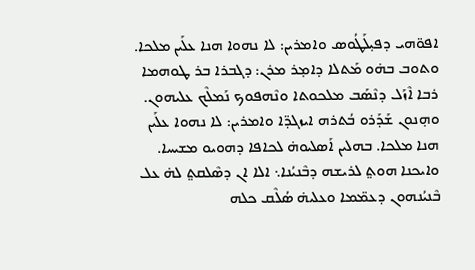ܐܦܘ̈ܗܝ ܕܦܝ̣ܠܰܛܳܘܣ ܘܐܡܪܝܢ: ܠܐ ܢܗܘܐ ܗܢܐ ܥܠܰܝܢ ܡܠܟܐ. ܘܬܘܒ ܒܗ̇ܘ ܡܰܬܠܐ ܕܐܡ̣ܪ ܡܪܢ: ܕܓܒܪܐ ܒܪ ܛܘܗܡܐ ܪܒܐ ܐܶܙܰܠ ܕܢܶܣܰܒ ܡܠܟܘܬܐ ܘܢܶܗܦܘܟ ܢܰܡܠܶܟ ܥܠܝܗܘܢ. ܘܗ̣ܢܘܢ ܫܰܕܰܪܘ ܒܳܬܪܗ ܐܝܙܓܕ̈ܐ ܘܐܡܪܝܢ: ܠܐ ܢܗܘܐ ܥܠܰܝܢ ܗܢܐ ܡܠܟܐ. ܒܗܠܝܢ ܐܰܣܠܝܘܗ̇ ܠܟܐܦܐ ܕܗܘܝܘ ܡܫܝܚܐ. ܘܐܝܟܢܐ ܗܘܬ݀ ܠܪܝܫܗ ܕܒܶܢܝܳܢܐ܆ ܐܠܐ ܐܢ ܕܣܶܠܩܬ݀ ܠܗ̇ ܥܠ ܒܶܢܝܳܢܗܘܢ ܕܥܡ̈ܡܐ ܘܥܠܝܗ̇ ܣܳܠܶܩ ܟܠܗ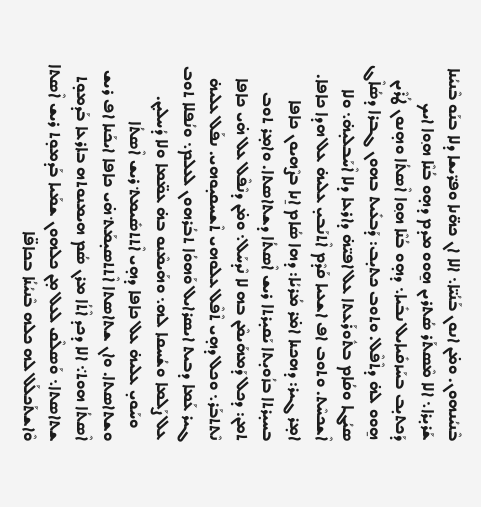ܒܶܢܝܳܢܗܘܢ. ܘܡ̇ܢ ܐܢܘܢ ܒܰܢܳܝ̈ܐ܆ ܐܠܐ ܐܢ ܟܗ̈ܢܐ ܘܦܪ̈ܝܫܐ ܕܠܐ ܒܢܰܘ ܒܶܢܝܳܢܐ ܫܰܪܝ̣ܪܐ܆ ܐܠܐ ܡܶܣܬܰܪ ܣܳܬܪܝܢ ܗ̱ܘܘ ܡܕܡ ܕܗ̣ܘ ܒܳܢܶܐ ܗ݂ܘܐ ܐܝܟ ܕܰܟܬܝ̣ܒ ܒܚܰܙܩܺܝܐܝܠ ܢܒܺܝܐ܆ ܕܗ̣ܘ ܒܳܢܶܐ ܗ݂ܘܐ ܐܶܣܬܳܐ ܘܗ̣ܢܘܢ ܛܳܪܶܝܢ ܗ̱ܘܘ ܠܗ̇ ܕܬܶܦܶܠ. ܘܬܘܒ ܟܬܝ̣ܒ: ܕܰܒܥܺܝܬ ܒܗܘܢ ܓܒܪܐ ܕܣܳܐܶܓ ܣܝܳܓܐ ܘܩܳܐܡ ܒܬܽܘܪܰܥܬܐ ܥܠ ܐܦܝ̈ܗ̇ ܕܐܪܥܐ ܕܠܐ ܐܶܚܰܒܠܝ̣ܗ̇܆ ܘܠܐ ܐܶܫܟܚܶܬ. ܘܬܘܒ ܐܦ ܐܫܥܝܐ ܩܰܕܶܡ ܐܶܬܢܰܒܝ̣ ܥܠܝܗ̇ ܥܠ ܗܕܐ ܟܐܦܐ. ܐܡ̣ܪ ܓܝܪ: ܕܗܟܢܐ ܐܡ̇ܪ ܡܳܪܝܳܐ: ܕܗܐ ܣܳܐܡ ܐ̱ܢܐ ܒܨܶܗܝܘܢ ܟܐܦܐ ܒܚܝ̣ܪܬܐ ܒܙܳܘܝ̣ܬܐ ܝܰܩܝ̣ܪܬܐ ܪܝܫ ܐܶܣܬܳܐ ܕܫܬܐܣܬܐ. ܘܐܡ̣ܪ ܬܘܒ ܬܡܢ: ܕܟܠ ܕܰܡܗܰܝܡܶܢ ܒܗ ܠܐ ܢܶܕܚܰܠ܆ ܘܡ̇ܢ ܕܢܶܦܶܠ ܥܠ ܗ̇ܝ ܟܐܦܐ ܢܶܬܬܒܰܪ܆ ܘܟܠ ܕܗ̣ܝ ܬܶܦܶܠ ܥܠܘܗܝ ܬܶܫܚܩܝ̣ܘܗܝ. ܢܦܰܠ ܥܠܝܗ̇ ܓܝܪ ܥܰܡܐ ܕܒܝܬ ܐܝܣܪܐܝܠ ܘܰܗܘܳܐ ܬܒܳܪܗܘܢ ܠܥܠܡ܆ ܘܢܳܦܠܐ ܬܘܒ ܥܠ ܨܰܠܡܐ ܘܫܳܚܩܐ ܠܗ܆ ܘܗܰܝܡܶܢܘ ܒܗ̇ ܥܡ̈ܡܐ ܘܠܐ ܕܳܚܠܝ̣ܢ.
   ܘܚܰܘܝ̣ ܥܠܝܗ̇ ܥܠ ܟܐܦܐ ܕܗ̣ܝ ܐܶܬܬܣܺܝܡܬ݀ ܪܝܫ ܐܶܣܬܳܐ ܘܫܬܐܣܬܐ. ܘܐܢ ܫܬܐܣܬܐ ܐܶܬܬܣܝ̣ܡܰܬ݀ ܗ̇ܝ ܟܐܦܐ ܐܝܟܰܢܐ ܐܦ ܪܝܫ ܐܶܣܬܳܐ ܗܘܬ݀܆ ܐܠܐ ܕܟܕ ܐܶܬܳܐ ܡܪܢ ܣܳܡ ܗܝܡܢܘܬܗ ܒܐܪܥܐ ܒܰܕܡܘ̣ܬ ܫܬܐܣܬܐ܆ ܘܰܣܠܶܩ ܠܥܠ ܡ̣ܢ ܟܠܗܘܢ ܫܡܰܝܐ ܒܰܕܡܘ̣ܬ ܪܝܫ ܐܶܣܬܐ ܘܶܐܫܬܰܟܠܰܠ ܠܗ ܟܠܗ ܒܶܢܝܳܢܳܐ ܒܟܐܦ̈ܐ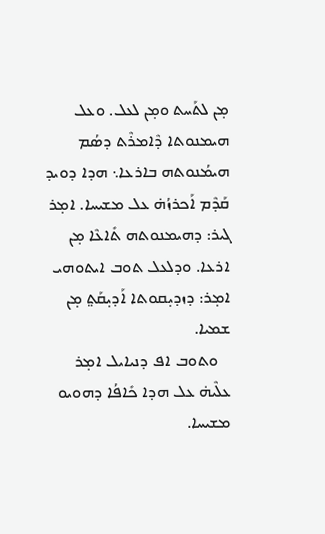ܡ̣ܢ ܠܬܰܚܬ ܘܡ̣ܢ ܠܥܠ. ܘܥܠ ܗܝܡܢܘܬܐ ܕܶܐܡܪܶܬ ܕܣܳܡ ܗܝܡܳܢܘܬܗ ܒܐܪܥܐ܆ ܗܕܐ ܕܘܝܕ ܩܰܕܶܡ ܐܰܟܪܙܳܗ̇ ܥܠ ܡܫܝܚܐ. ܐܡ̣ܪ ܓܝܪ: ܕܗܝܡܢܘܬܗ ܬܺܐܥܶܐ ܡ̣ܢ ܐܪܥܐ. ܘܕܠܥܠ ܬܘܒ ܐܝܬܘܗܝ ܐܡ̣ܪ: ܕܙܕܝ̣ܩܘܬܐ ܐܰܕܝ̣ܩܰܬ݀ ܡ̣ܢ ܫܡܝܐ.
   ܘܬܘܒ ܐܦ ܕܢܝܐܝܠ ܐܡ̣ܪ ܥܠܶܝܗ̇ ܥܠ ܗܕܐ ܟܺܐܦܳܐ ܕܗܘܝܘ ܡܫܝܚܐ.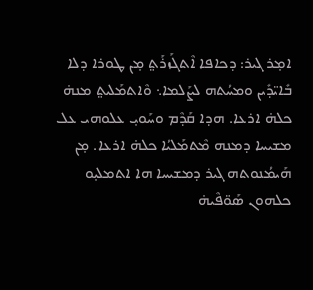ܐܡ̣ܪ ܓܝܪ: ܕܟܐܦܐ ܐܶܬܓܰܙܪܰܬ݀ ܡ̣ܢ ܛܘܪܐ ܕܠܐ ܒܺܐܝ̈ܕܺܝܢ ܘܡܚܳܬܗ ܠܨܰܠܡܐ܆ ܘܶܐܬܡܰܠܝܬ݀ ܡܢܗ̇ ܟܠܗ̇ ܐܪܥܐ. ܗܕܐ ܩܰܕܶܡ ܘܚܰܘܝ̣ ܥܠܘܗܝ ܥܠ ܡܫܝܚܐ ܕܡܢܗ ܡܶܬܡܰܠܝܳܐ ܟܠܗ̇ ܐܪܥܐ. ܡ̣ܢ ܗܰܝܡܳܢܘܬܗ ܓܝܪ ܕܡܫܝܚܐ ܗܐ ܐܬܡܠܝ̣ܘ ܟܠܗܘܢ ܣܰܘ̈ܦܶܝܗ̇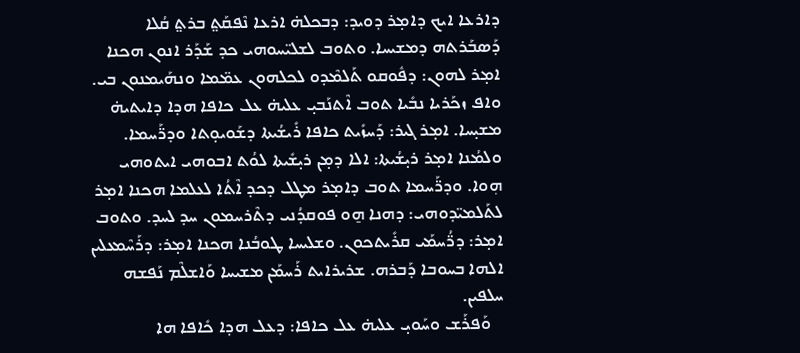ܕܐܪܥܐ ܐܝܟ ܕܐܡ̣ܪ ܕܘܝܕ: ܕܒܟܠܗ̇ ܐܪܥܐ ܢܶܦܩܰܬ݀ ܒܪܬ݀ ܩܳܠܐ ܕܰܣܒܰܪܬܗ ܕܡܫܝܚܐ. ܘܬܘܒ ܠܫܠܝ̈ܚܘܗܝ ܟܕ ܫܰܕܰܪ ܐܢܘܢ ܗܟܢܐ ܐܡ̣ܪ ܠܗܘܢ: ܕܦܽܘܩܘ ܬܰܠܡܶܕܘ ܠܟܠܗܘܢ ܥܡ̈ܡܐ ܘܢܗܰܝܡܢܘܢ ܒܝ. ܘܐܦ ܙܟܰܪܝܐ ܢܒܺܝܐ ܬܘܒ ܐܶܬܢܰܒܝ̣ ܥܠܝܗ̇ ܥܠ ܟܐܦܐ ܗܕܐ ܕܐܝܬܝܗ̇ ܡܫܝ̣ܚܐ. ܐܡ̣ܪ ܓܝܪ: ܕܰܚܙܺܝܬ ܟܐܦܐ ܪܺܝܫܳܝܬܐ ܕܫܰܘܝܘ̣ܬܐ ܘܕܪ̈ܰܚܡܐ. ܘܠܡܳܢܐ ܐܡ̣ܪ ܪܝ̣ܫܳܝܬܐ: ܐܠܐ ܕܡ̣ܢ ܪܝ̣ܫܺܝܬܐ ܠܘܳܬ ܐܒܘܗܝ ܐܝܬܘܗܝ ܗ݂ܘܐ. ܘܕܪ̈ܰܚܡܐ ܬܘܒ ܕܐܡ̣ܪ ܡܛܠ ܕܟܕ ܐܶܬܳܐ ܠܥܠܡܐ ܗܟܢܐ ܐܡ̣ܪ ܠܬܰܠܡܝ̈ܕܘܗܝ: ܕܗܢܐ ܗ̱ܘ ܦܘܩܕܳܢܝ ܕܬܶܪܚܡܘܢ ܚܕ ܠܚܕ. ܘܬܘܒ ܐܡ̣ܪ: ܕܪ̈ܳܚܡܰܝ ܩܪܺܝܬܟܘܢ. ܘܫܠܝܚܐ ܛܘܒܳܢܐ ܗܟܢܐ ܐܡ̣ܪ: ܕܪܰܚܶܡܥܠܝܢ ܐܠܗܐ ܒܚܘܒܐ ܕܰܒܪܗ. ܫܪܝܪܐܝܬ ܪܰܚܡܰܢ ܡܫܝܚܐ ܘܰܐܫܠܶܡ ܢܰܦܫܗ ܚܠܦܝܢ.
   ܘܰܦܪܰܫ ܘܚܰܘܝ̣ ܥܠܝܗ̇ ܥܠ ܟܐܦܐ: ܕܥܠ ܗܕܐ ܟܺܐܦܐ ܗܐ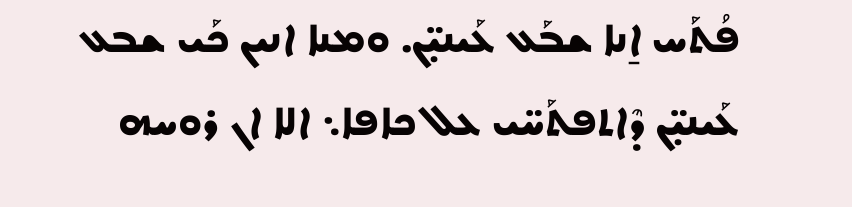ܦܳܬܰܚ ܐ̱ܢܐ ܫܒܰܥ ܥܰܝܢܝ̣̈ܢ. ܘܡܢܐ ܐܢܝܢ ܟܰܝ ܫܒܥ ܥܰܝܢܝ̣̈ܢ ܕܶܐܬܦܬܰܚ̈ܝ ܥܠ ܟܐܦܐ܆ ܐܠܐ ܐܢ ܪܘܚܗ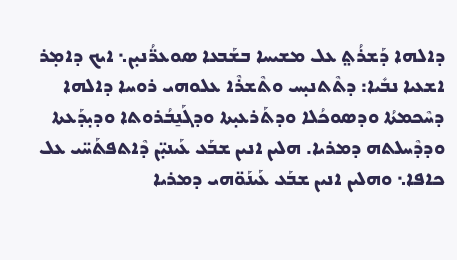ܕܐܠܗܐ ܕܰܫܪܳܬ݀ ܥܠ ܡܫܝܚܐ ܒܫܰܒܥܐ ܣܘܥܪ̈ܳܢܝ̣ܢ܆ ܐܝܟ ܕܐܡ̣ܪ ܐܫܥܝܐ ܢܒܺܝܐ: ܕܬܶܬܢܝ̣ܚ ܘܬܶܫܪܶܐ ܥܠܘܗܝ ܪܘܚܐ ܕܐܠܗܐ ܕܚܶܟܡܬܳܐ ܘܕܣܘܟܳܠܐ ܘܕܬܰܪܥܝ̣ܬܐ ܘܕܓܰܢ̱ܒܳܪܘܬܐ ܘܕܝ̣ܕܰܥܬܐ ܘܕܕܶܚܠܬܗ ܕܡܪܝܐ. ܗܠܝܢ ܐܢܝܢ ܫܒܰܥ ܥܰܝܢܝ̣̈ܢ ܕܶܐܬܦܬܰܚ̈ܝ ܥܠ ܟܐܦܐ܆ ܘܗܠܝܢ ܐܢܝܢ ܫܒܰܥ ܥܰܝܢܰܘ̈ܗܝ ܕܡܪܝܐ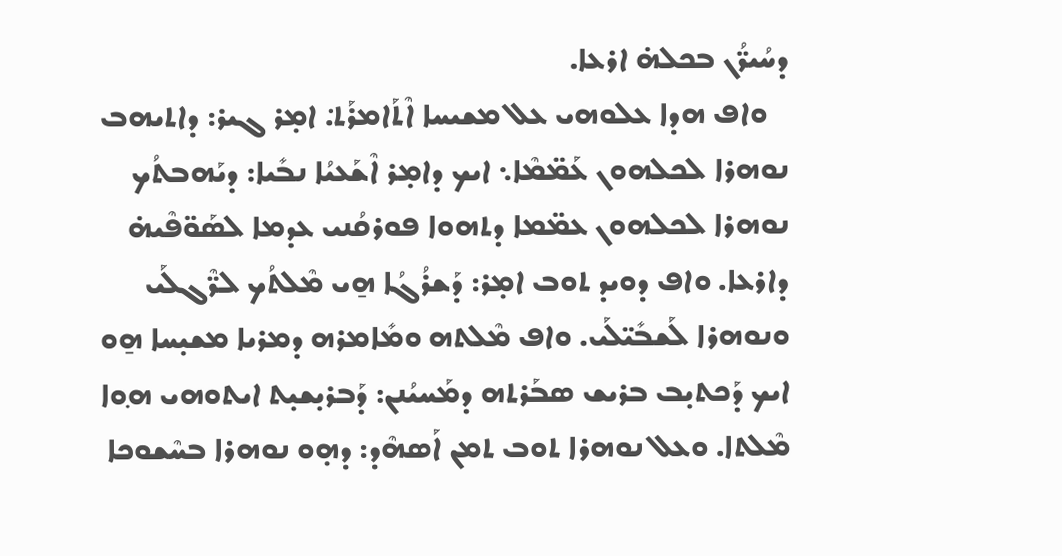ܕܚܳܝܪ̈ܳܢ ܒܟܠܗ̇ ܐܪܥܐ.
   ܘܐܦ ܗܕܐ ܥܠܘܗܝ ܥܠ ܡܫܝܚܐ ܐܶܬܰܐܡܪܰܬ݀. ܐܡ̣ܪ ܓܝܪ: ܕܐܬܝܗܒ ܢܘܗܪܐ ܠܟܠܗܘܢ ܥܰܡ̈ܡܶܐ܆ ܐܝܟ ܕܐܡ̣ܪ ܐܶܫܰܥܝܳܐ ܢܒܺܝܐ: ܕܝܰܗܒܬܳܟ ܢܘܗܪܐ ܠܟܠܗܘܢ ܥܡ̈ܡܐ ܕܬܗܘܐ ܦܘܪܩܳܢܝ ܥܕܡܐ ܠܣܰܘ̈ܦܶܝܗ̇ ܕܐܪܥܐ. ܘܐܦ ܕܘܝܕ ܬܘܒ ܐܡ̣ܪ: ܕܰܫܪܳܓܳܐ ܗ̱ܝ ܡܶܠܬܳܟ ܠܪ̈ܶܓܠܰܝ ܘܢܘܗܪܐ ܠܰܫܒܺܝ̈ܠܰܝ. ܘܐܦ ܡܶܠܬܗ ܘܡܺܐܡܪܗ ܕܡܪܝܐ ܡܫܝ̣ܚܐ ܗ̱ܘ ܐܝܟ ܕܰܟܬܝ̣ܒ ܒܪܝܫ ܣܒܰܪܬܗ ܕܡܰܚܝܳܢܢ: ܕܰܒܪܝ̣ܫܝ̣ܬ ܐܝܬܘܗܝ ܗ݂ܘܐ ܡܶܠܬܐ. ܘܥܠ ܢܘܗܪܐ ܬܘܒ ܬܡܢ ܐܰܣܗܶܕ: ܕܗ̣ܘ ܢܘܗܪܐ ܒܚܶܫܘܟܐ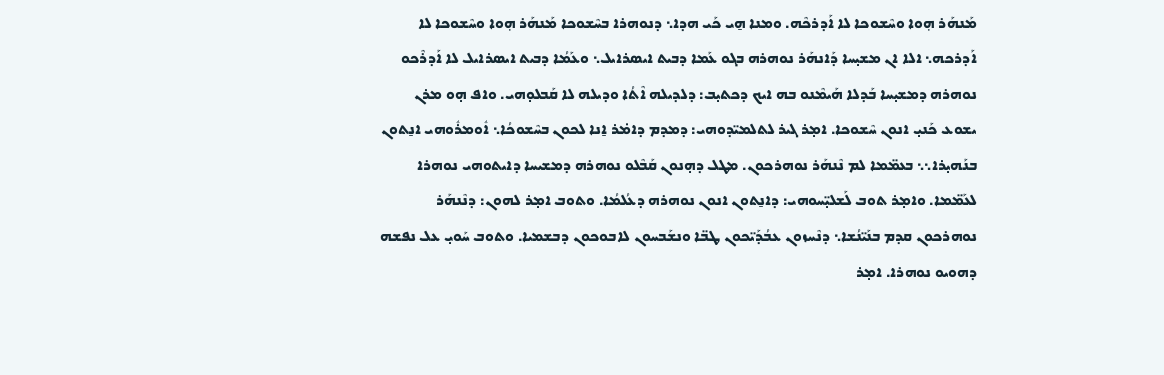ܡܰܢܗܰܪ ܗ݂ܘܐ ܘܚܶܫܘܟܐ ܠܐ ܐܰܕܪܟܶܗ. ܘܡܢܐ ܗ̱ܝ ܟܰܝ ܗܕܐ܆ ܕܢܘܗܪܐ ܒܚܶܫܘܟܐ ܡܰܢܗܰܪ ܗ݂ܘܐ ܘܚܶܫܘܟܐ ܠܐ ܐܰܕܪܟܗ܆ ܐܠܐ ܐܢ ܡܫܝ̣ܚܐ ܕܰܐܢܗܰܪ ܢܘܗܪܗ ܒܓܘ ܥܰܡܐ ܕܒܝܬ ܐܝܣܪܐܝܠ܆ ܘܥܰܡܳܐ ܕܒܝܬ ܐܝܣܪܐܝܠ ܠܐ ܐܰܕܪܶܟܘ ܢܘܗܪܗ ܕܡܫܝ̣ܚܐ ܒܰܕܠܐ ܗܰܝܡܶܢܘ ܒܗ ܐܝܟ ܕܟܬܝ̣ܒ: ܕܠܕܝܠܗ ܐܶܬܳܐ ܘܕܝܠܗ ܠܐ ܩܰܒܠܘ̣ܗܝ. ܘܐܦ ܗ̣ܘ ܡܪܢ ܝܫܘܥ ܟܰܢܝ̣ ܐܢܘܢ ܚܶܫܘܟܐ. ܐܡ̣ܪ ܓܝܪ ܠܬܠܡܝ̈ܕܘܗܝ: ܕܡܕܡ ܕܐܡ̇ܪ ܐ̱ܢܐ ܠܟܘܢ ܒܚܶܫܘܟܳܐ܆ ܐܽܘܡܪܽܘܗܝ ܐܢ̱ܬܘܢ ܒܢܰܗܝ̣ܪܐ܆܆ ܒܥܡ̈ܡܐ ܠܡ ܢܶܢܗܰܪ ܢܘܗܪܟܘܢ. ܡܛܠ ܕܗ̣ܢܘܢ ܩܰܒܶܠܘ ܢܘܗܪܗ ܕܡܫܝܚܐ ܕܐܝܬܘܗܝ ܢܘܗܪܐ ܠܥܰܡ̈ܡܐ. ܘܐܡ̣ܪ ܬܘܒ ܠܰܫܠܝ̣̈ܚܘܗܝ: ܕܐܢ̱ܬܘܢ ܐܢܘܢ ܢܘܗܪܗ ܕܥܳܠܡܳܐ. ܘܬܘܒ ܐܡ̣ܪ ܠܗܘܢ: ܕܢܶܢܗܰܪ ܢܘܗܪܟܘܢ ܩܕܡ ܒܢܰܝ̈ܢܳܫܐ܆ ܕܢܶܚܙܘܢ ܥܒܳܕܰܝ̈ܟܘܢ ܛܒ̈ܐ ܘܢܫܰܒܚܘܢ ܠܐܒܘܟܘܢ ܕܒܫܡܝܐ. ܘܬܘܒ ܚܰܘܝ̣ ܥܠ ܢܦܫܗ ܕܗܘܝܘ ܢܘܗܪܐ. ܐܡ̣ܪ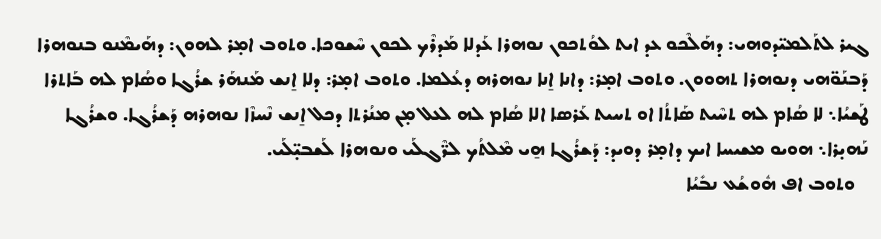ܓܝܪ ܠܬܰܠܡܝ̈ܕܘܗܝ: ܕܗܰܠܶܟܘ ܥܕ ܐܝܬ ܠܘܳܬܟܘܢ ܢܘܗܪܐ ܥܰܕܠܐ ܡܰܕܪܶܟ ܠܟܘܢ ܚܶܫܘܟܐ. ܘܬܘܒ ܐܡ̣ܪ ܠܗܘܢ: ܕܗܰܝܡܶܢܘ ܒܢܘܗܪܐ ܕܰܒܢܰܘ̈ܗܝ ܕܢܘܗܪܐ ܬܗܘܘܢ. ܘܬܘܒ ܐܡ̣ܪ: ܕܐܢܐ ܐ̱ܢܐ ܢܘܗܪܗ ܕܥܳܠܡܐ. ܘܬܘܒ ܐܡ̣ܪ: ܕܠܐ ܐ̱ܢܫ ܡܰܢܗܰܪ ܫܪܳܓܐ ܘܣܳܐܡ ܠܗ ܒܰܐܬܪܐ ܛܰܫܝܳܐ܆ ܠܐ ܣܳܐܡ ܠܗ ܬܚܶܝܬ ܣܰܐܬܳܐ ܐܘ ܬܚܝܬ ܥܰܪܣܐ ܐܠܐ ܣܳܐܡ ܠܗ ܠܥܠ ܡ̣ܢ ܡܢܳܪܬܐ ܕܟܠ ܐ̱ܢܫ ܢܶܚܙܶܐ ܢܘܗܪܗ ܕܰܫܪܳܓܐ. ܘܫܪܳܓܐ ܢܰܗܝ̣ܪܐ܆ ܗܘܝܘ ܡܫܝܚܐ ܐܝܟ ܕܐܡ̣ܪ ܕܘܝܕ: ܕܰܫܪܳܓܐ ܗ̱ܝ ܡܶܠܬܳܟ ܠܪ̈ܶܓܠܰܝ ܘܢܘܗܪܐ ܠܰܫܒܝ̣̈ܠܰܝ.
   ܘܬܘܒ ܐܦ ܗܽܘܫܳܥ ܢܒܺܝܳܐ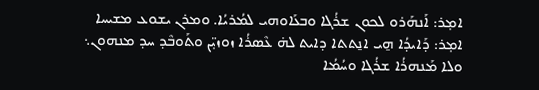ܐܡ̣ܪ: ܐܰܢܗܰܪܘ ܠܟܘܢ ܫܪܳܓܐ ܘܒܥܰܐܘܗܝ ܠܡܳܪܝܳܐ. ܘܡܪܢ ܝܫܘܥ ܡܫܝܚܐ ܐܡ̣ܪ: ܕܰܐܝܕܳܐ ܗ̱ܝ ܐܢ̱ܬܬܐ ܕܐܝܬ ܠܗ̇ ܥܶܣܪܳܐ ܙܘܙܝ̣̈ܢ ܘܬܰܘܒܶܕ ܚܕ ܡܢܗܘܢ܆ ܘܠܐ ܡܰܢܗܪܳܐ ܫܪܳܓܐ ܘܚܳܡܳܐ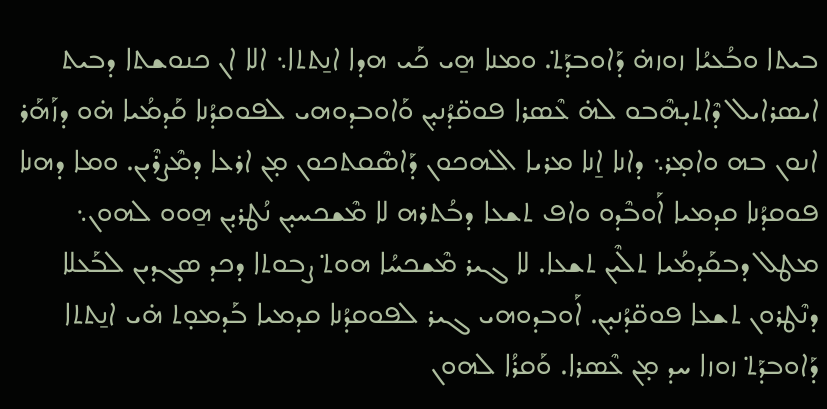ܒܝܬܐ ܘܒܳܥܝܳܐ ܙܘܙܗ̇ ܕܰܐܘܒܕܰܬ݀. ܘܡܢܐ ܗ̱ܝ ܟܰܝ ܗܕܐ ܐܢ̱ܬܬܐ܆ ܐܠܐ ܐܢ ܟܢܘܫܬܐ ܕܒܝܬ ܐܝܣܪܐܝܠ ܕܶܐܬܝ̣ܗܶܒܘ ܠܗ̇ ܥܶܣܪܐ ܦܘܩ̈ܕܳܢܝ̣ܢ ܘܰܐܘܒܕܘܗܝ ܠܦܘܩܕܳܢܐ ܩܰܕܡܳܝܐ ܗ̇ܘ ܕܙܰܗܰܪ ܐܢܘܢ ܒܗ ܘܐܡ̣ܪ܆ ܕܐܢܐ ܐ̱ܢܐ ܡܪܝܐ ܐܠܗܟܘܢ ܕܰܐܣܶܩܬܟܘܢ ܡ̣ܢ ܐܪܥܐ ܕܡܶܨܪܶܝܢ. ܘܡܐ ܕܗܢܐ ܦܘܩܕܳܢܐ ܩܕܡܝܐ ܐܰܘܒܶܕܘ ܘܐܦ ܬܫܥܐ ܕܒܳܬܪܗ ܠܐ ܡܶܫܟܚܝ̣ܢ ܢܳܛܪܝ̣ܢ ܗ̱ܘܘ ܠܗܘܢ܆ ܡܛܠ ܕܒܩܰܕܡܳܝܐ ܬܠܶܝܢ ܬܫܥܐ. ܠܐ ܓܝܪ ܡܶܫܟܚܳܐ ܗܘܬ݀ ܨܒܘܬܐ ܕܟܕ ܣܓܕܝܢ ܠܒܰܥܠܐ ܕܢܶܛܪܘܢ ܬܫܥܐ ܦܘܩ̈ܕܳܢܝ̣ܢ. ܐܰܘܒܕܘܗܝ ܓܝܪ ܠܦܘܩܕܳܢܐ ܩܕܡܝܐ ܒܰܕܡܘ̣ܬ ܗ̇ܝ ܐܢ̱ܬܬܐ ܕܰܐܘܒܕܰܬ݀ ܙܘܙܐ ܚܕ ܡ̣ܢ ܥܶܣܪܐ. ܘܰܩܪܳܐ ܠܗܘܢ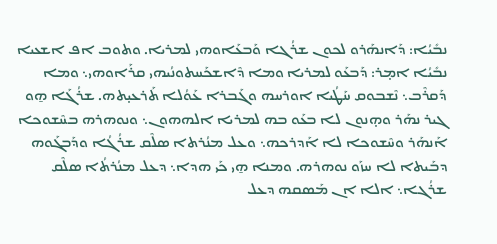ܢܒܺܝܳܐ: ܕܰܐܢܗܰܪܘ ܠܟܘܢ ܫܪܳܓܐ ܘܰܒܥܰܐܘܗܝ ܠܡܪܝܐ. ܘܬܘܒ ܐܦ ܐܫܥܝܐ ܢܒܺܝܳܐ ܐܡ̣ܪ: ܕܰܒܥܰܘ ܠܡܪܝܐ ܘܡܐ ܕܶܐܫܟܰܚܬܘܢܳܝܗܝ ܩܪܰܐܘܗܝ܆ ܘܡܐ ܕܰܩܪܶܒ܆ ܢܶܫܒܘܩ ܚܰܛܳܝܐ ܐܘܪܚܗ ܘܓܰܒܪܐ ܥܰܘܳܠܐ ܬܰܪܥܝ̣ܬܗ. ܫܪܳܓܰܐ ܗ̱ܘ ܓܝܪ ܢܗܰܪ ܘܗ̣ܢܘܢ ܠܐ ܒܥܰܘ ܒܗ ܠܡܪܝܐ ܐܠܗܗܘܢ܆ ܘܢܘܗܪܗ ܒܚܶܫܘܟܐ ܐܰܢܗܰܪ ܘܚܶܫܘܟܐ ܠܐ ܐܰܕܪܟܗ܆ ܘܥܠ ܡܢܳܪܬܐ ܣܠܶܩ ܫܪܳܓܳܐ ܘܕܰܒܓܰܘܗ ܕܒܰܝܬܐ ܠܐ ܚܙܰܘ ܢܘܗܪܗ. ܘܡܢܐ ܗ̱ܝ ܟܰܝ ܗܕܐ܆ ܕܥܠ ܡܢܳܪܬܳܐ ܣܠܶܩ ܫܪܳܓܐ܆ ܐܠܐ ܐܢ ܡܰܣܩܗ ܕܥܠ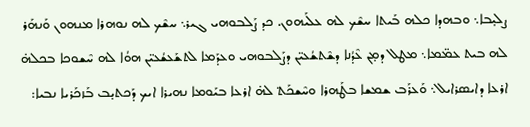ܨܠܝ̣ܒܐ܆ ܘܒܗܕܐ ܟܠܗ ܒܰܝܬܐ ܚܫܶܟ ܠܗ ܥܠܰܝܗܘܢ. ܟܕ ܨܰܠܒܘܗܝ ܓܝܪ܆ ܚܫܶܟ ܠܗ ܢܘܗܪܐ ܡܢܗܘܢ ܘܰܢܗܰܪ ܠܗ ܒܝܬ ܥܡ̈ܡܐ܆ ܡܛܠ ܕܡ̣ܢ ܥܶܕܳܢܐ ܕܫܶܬܫܳܥܝ̈ܢ ܕܨܰܠܒܘܗܝ ܘܥܕܰܡܐ ܠܬܫܰܥܫܳܥܝ̈ܢ ܗܘܳܐ ܠܗ ܚܶܫܘܟܐ ܒܟܠܗ̇ ܐܪܥܐ ܕܐܝܣܪܐܝܠ܆ ܘܰܥܪܰܒ ܫܡܫܐ ܒܛܰܗܪܐ ܘܚܶܫܟܰܬ݀ ܠܗ̇ ܐܪܥܐ ܒܝܰܘܡܐ ܢܗܝܪܐ ܐܝܟ ܕܰܟܬܝ̣ܒ ܒܰܙܟܰܪܝܐ ܢܒܝܐ: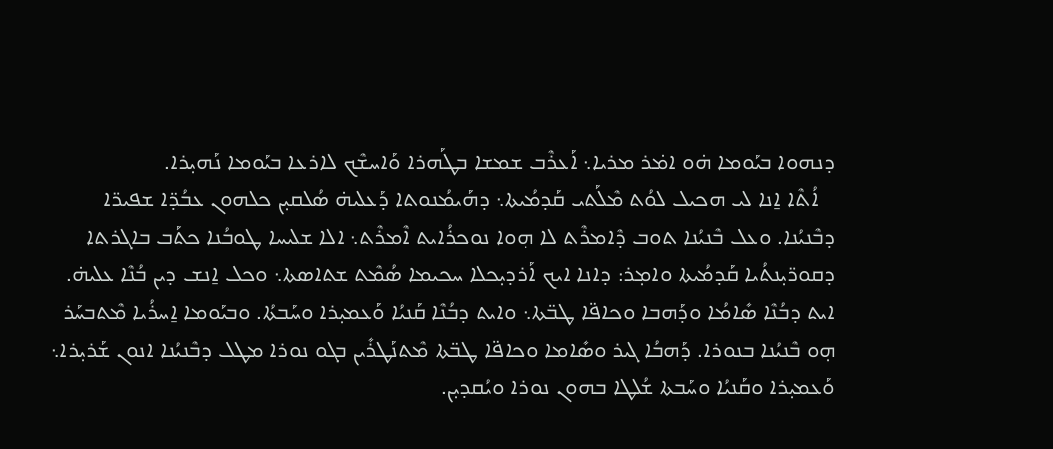ܕܢܗܘܐ ܒܝܰܘܡܐ ܗ̇ܘ ܐܡ̇ܪ ܡܪܝܐ܆ ܐܰܥܪܶܒ ܫܡܫܐ ܒܛܰܗܪܐ ܘܰܐܚܫܶܟ ܠܐܪܥܐ ܒܝܰܘܡܐ ܢܰܗܝ̣ܪܐ.
   ܐܳܬܶܐ ܐ̱ܢܐ ܠܝ ܗܟܝܠ ܠܘܳܬ ܡܶܠܰܬܝ ܩܰܕܡܳܝܬܐ܆ ܕܗܰܝܡܳܢܘܬܐ ܕܰܥܠܝܗ̇ ܣܳܠܩܝ̣ܢ ܟܠܗܘܢ ܥܒܳܕ̈ܐ ܫܦܝܪ̈ܐ ܕܒܶܢܝܳܢܐ. ܘܥܠ ܒܶܢܝܳܢܐ ܬܘܒ ܕܶܐܡܪܶܬ ܠܐ ܗ݂ܘܐ ܢܘܟܪܳܐܝܬ ܐܶܡܪܶܬ܆ ܐܠܐ ܫܠܝܚܐ ܛܘܒܳܢܐ ܟܬܰܒ ܒܐܓܪܬܐ ܕܩܘܪ̈ܝ̣ܢܬܳܝܐ ܩܰܕܡܳܝܬܐ ܘܐܡ̣ܪ: ܕܐܢܐ ܐܝܟ ܐܰܪܕܝ̣ܟܠܐ ܚܟܝܡܐ ܣܳܡܶܬ ܫܬܐܣܬܐ܆ ܘܟܠ ܐ̱ܢܫ ܕܝܢ ܒܳܢܶܐ ܥܠܝܗ̇. ܐܝܬ ܕܒܳܢܶܐ ܣܺܐܡܳܐ ܘܕܰܗܒܐ ܘܟܐܦ̈ܐ ܛܒ̈ܬܐ܆ ܘܐܝܬ ܕܒܳܢܶܐ ܩܰܢܝܳܐ ܘܰܥܡܝ̣ܪܐ ܘܚܰܒܬܳܐ. ܘܒܝܰܘܡܐ ܐ̱ܚܪܳܝܐ ܡܶܬܒܚܰܪ ܗ̣ܘ ܒܶܢܝܳܢܐ ܒܢܘܪܐ. ܕܰܗܒܳܐ ܓܝܪ ܘܣܺܐܡܐ ܘܟܐܦ̈ܐ ܛܒ̈ܬܐ ܡܶܬܢܰܛܪܺܝܢ ܒܓܘ ܢܘܪܐ ܡܛܠ ܕܒܶܢܝܳܢܐ ܐܢܘܢ ܫܰܪܝ̣ܪܐ܆ ܘܰܥܡܝ̣ܪܐ ܘܩܰܢܝܳܐ ܘܚܰܒܬܐ ܫܳܠܛܐ ܒܗܘܢ ܢܘܪܐ ܘܝܳܩܕܝ̣ܢ.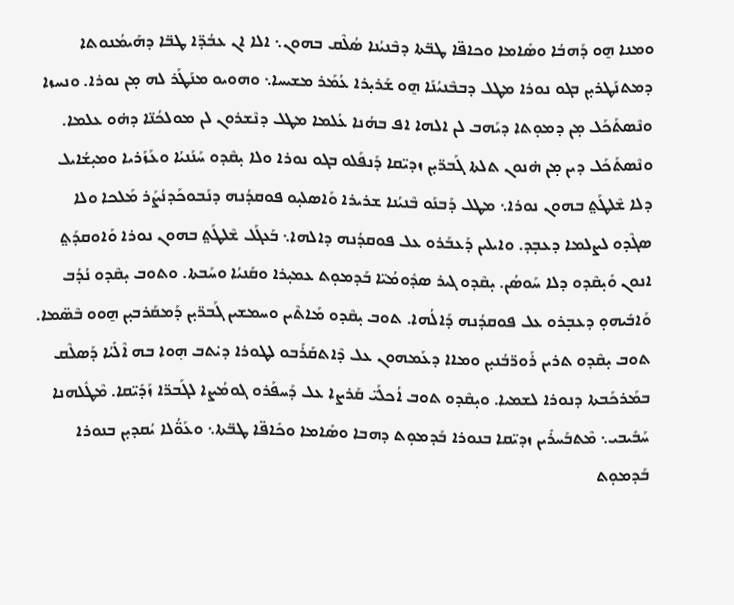ܘܡܢܐ ܗ̱ܘ ܕܰܗܒܳܐ ܘܣܺܐܡܐ ܘܟܐܦ̈ܐ ܛܒ̈ܬܐ ܕܒܶܢܝܳܢܐ ܣܳܠܶܩ ܒܗܘܢ܆ ܐܠܐ ܐܢ ܥܒܳܕ̈ܐ ܛܒ̈ܐ ܕܗܰܝܡܳܢܘܬܐ ܕܡܬܢܰܛܪܝ̣ܢ ܒܓܘ ܢܘܪܐ ܡܛܠ ܕܒܒܶܢܝܳܢܰܐ ܗ̱ܘ ܫܰܪܝ̣ܪܐ ܥܳܡܰܪ ܡܫܝܚܐ܆ ܘܗܘܝܘ ܡܢܰܛܰܪ ܠܗ ܡ̣ܢ ܢܘܪܐ. ܘܢܚܙܐ ܘܢܶܣܬܰܟܰܠ ܡ̣ܢ ܕܡܘ̣ܬܐ ܕܝܰܗܒ ܠܢ ܐܠܗܐ ܐܦ ܒܗܳܢܐ ܥܳܠܡܐ ܡܛܠ ܕܢܶܫܪܘܢ ܠܢ ܡܘܠܟܳܢ̈ܐ ܕܗ̇ܘ ܥܠܡܐ. ܘܢܶܣܬܰܟܰܠ ܕܝܢ ܡ̣ܢ ܗ̇ܢܘܢ ܬܠܬܐ ܓܰܒܪ̈ܝ̣ܢ ܙܕܝ̈ܩܐ ܕܰܢܦܰܠܘ ܒܓܘ ܢܘܪܐ ܘܠܐ ܝ̣ܩܶܕܘ ܚܰܢܰܢܝܳܐ ܘܥܰܙܰܪܝܐ ܘܡܝ̣ܫܳܐܝܠ ܕܠܐ ܫܶܠܛܰܬ݀ ܒܗܘܢ ܢܘܪܐ܆ ܡܛܠ ܕܰܒܢܰܘ ܒܶܢܝܳܢܐ ܫܪܝܪܐ ܘܰܐܣܠܝ̣ܘ ܦܘܩܕܳܢܗ ܕܢܰܒܘܟܰܕܢܳܨܰܪ ܡܰܠܟܐ ܘܠܐ ܣܓܶܕܘ ܠܨܠܡܐ ܕܥܒ̣ܕ. ܘܐܝܠܝܢ ܕܰܥܒܰܪܘ ܥܠ ܦܘܩܕܳܢܗ ܕܐܠܗܐ܆ ܒܰܥܓܰܠ ܫܶܠܛܰܬ݀ ܒܗܘܢ ܢܘܪܐ ܘܰܐܘܩܕܰܬ݀ ܐܢܘܢ ܘܺܝ̣ܩܶܕܘ ܕܠܐ ܚܰܘܣܳܢ. ܝ̣ܩܶܕܘ ܓܝܪ ܣܕܽܘܡܳܝ̈ܐ ܒܰܕܡܘ̣ܬ ܥܡܝ̣ܪܐ ܘܩܰܢܝܳܐ ܘܚܰܒܬܐ. ܘܬܘܒ ܝ̣ܩܶܕܘ ܢܳܕܳܒ ܘܰܐܒܺܝܗܘ̣ ܕܥܒ̣ܪܘ ܥܠ ܦܘܩܕܳܢܗ ܕܰܐܠܳܗܐ. ܬܘܒ ܝ̣ܩܶܕܘ ܡܰܐܬܶܝܢ ܘܚܡܫܝܢ ܓܰܒܪ̈ܝ̣ܢ ܕܰܡܩܰܪܒܝ̣ܢ ܗ̱ܘܘ ܒܶܣ̈ܡܐ. ܬܘܒ ܝ̣ܩܶܕܘ ܬܪܝܢ ܪܰܘܪ̈ܒܳܢܝ̣ܢ ܘܡܐܐ ܕܥܰܡܗܘܢ ܥܠ ܕܶܐܬܩܰܪܰܒܘ ܠܛܘܪܐ ܕܝ̇ܬܒ ܗ݂ܘܐ ܒܗ ܐܶܠܺܝܳܐ ܕܰܣܠܶܩ ܒܡܰܪܟܰܒܬܐ ܕܢܘܪܐ ܠܫܡܝܐ. ܘܝ̣ܩܶܕܘ ܬܘܒ ܐܳܟܠܰܝ̈ ܩܰܪܨܐ ܥܠ ܕܰܚܦܰܪܘ ܓܘܡܳܨܐ ܠܓܰܒܪ̈ܐ ܙܰܕܺܝ̈ܩܐ. ܡܶܛܽܠܗܢܐ ܚܰܒܺܝܒܝ܆ ܡܶܬܒܰܚܪܺܝܢ ܙܕܝ̈ܩܐ ܒܢܘܪܐ ܒܰܕܡܘ̣ܬ ܕܗܒܐ ܘܣܺܐܡܐ ܘܟܺܐܦ̈ܐ ܛܒ̈ܬܐ܆ ܘܥܰܘ̈ܳܠܐ ܝܳܩܕܝ̣ܢ ܒܢܘܪܐ ܒܰܕܡܘ̣ܬ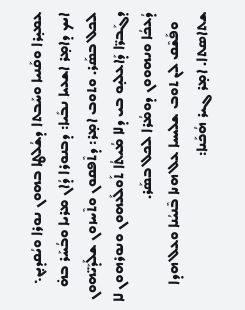ܥܡܝ̣ܪܐ ܘܩܰܢܝܐ ܘܚܰܒܬܐ ܕܫܳܠܛܐ ܒܗܘܢ ܢܘܪܐ ܘܝܳܩܕܝ̣ܢ܆ ܐܝܟ ܕܐܡ̣ܪ ܐܫܥܝܐ ܢܒܺܝܐ: ܕܒܢܘܪܐ ܕܳܐܢ ܡܪܝܐ ܘܒܳܚܰܪ ܒܗ̇ ܠܟܠ ܒܣܰܪ. ܘܬܘܒ ܐܡ̣ܪ: ܕܬܶܦܩܘܢ ܘܬܶܚܙܘܢ ܫܠܰܕܰܝ̈ܗܘܢ ܕܓܰܒܪ̈ܐ ܕܰܐܥܠܝ̣ܘ ܒܝ ܕܠܐ ܡܳܝܬܳܐ ܬܰܘܠܰܥܗܘܢ ܘܢܘܪܗܘܢ ܠܐ ܕܳܥܟܳܐ ܘܢܗܘܘܢ ܕܘܡܳܪܐ ܠܟܠ ܒܣܰܪ.
   ܘܦܰܫܶܩ ܠܢ ܬܘܒ ܫܠܝܚܐ ܥܠ ܗܢܐ ܒܶܢܝܳܢܐ ܘܥܠ ܗܕܐ ܫܬܐܣܬܐ. ܐܡ̣ܪ ܓܝܪ ܗܳܟܰܢܐ: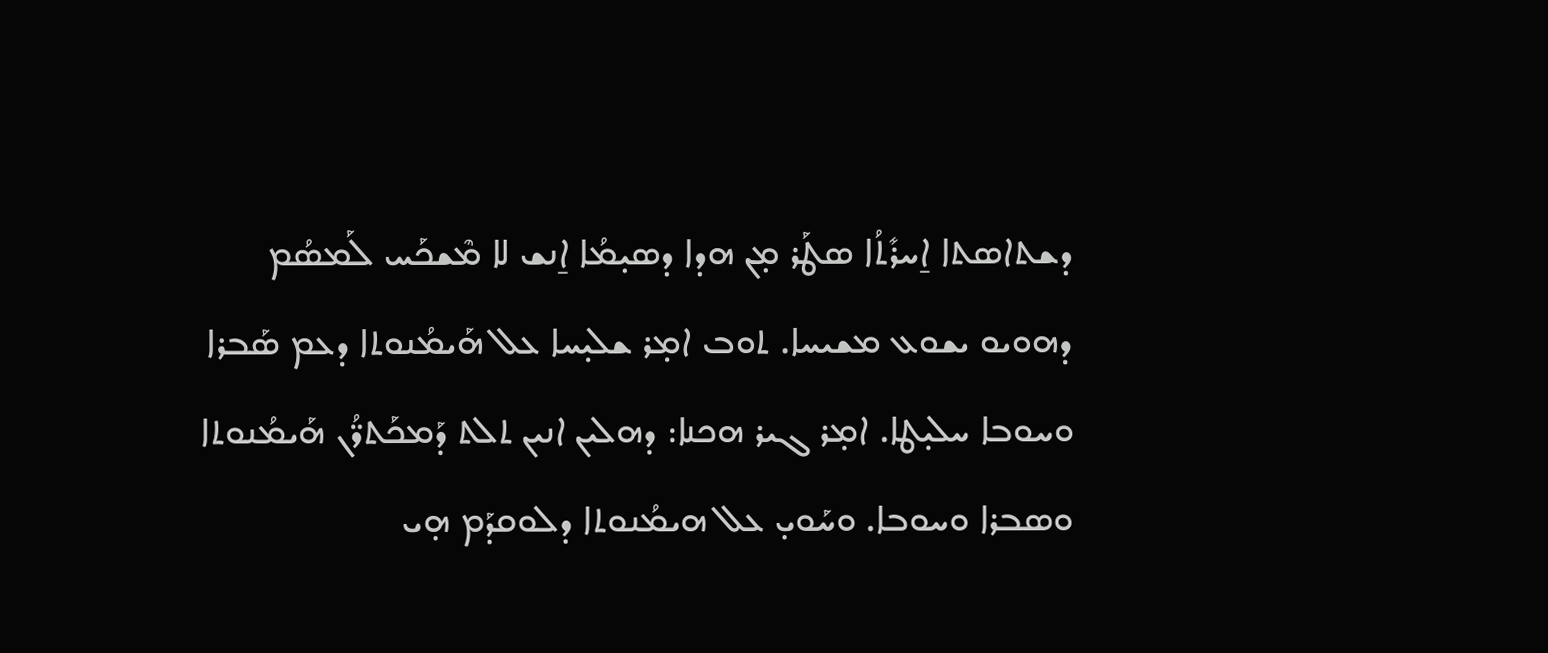ܕܫܬܐܣܬܐ ܐ̱ܚܪܺܬܳܐ ܣܛܰܪ ܡ̣ܢ ܗܕܐ ܕܣܝ̣ܡܳܐ ܐ̱ܢܫ ܠܐ ܡܶܫܟܰܚ ܠܰܡܣܳܡ ܕܗܘܝܘ ܝܫܘܥ ܡܫܝܚܐ. ܬܘܒ ܐܡ̣ܪ ܫܠܝ̣ܚܐ ܥܠ ܗܰܝܡܳܢܘܬܐ ܕܥܡ ܣܰܒܪܐ ܘܚܘܒܐ ܚܠܝ̣ܛܐ. ܐܡ̣ܪ ܓܝܪ ܗܟܢܐ: ܕܗܠܝܢ ܐܢܝܢ ܬܠܬ ܕܰܡܟܰܬܪ̈ܳܢ ܗܰܝܡܳܢܘܬܐ ܘܣܒܪܐ ܘܚܘܒܐ. ܘܚܰܘܝ̣ ܥܠ ܗܝܡܳܢܘܬܐ ܕܠܘܩܕܰܡ ܗ̣ܝ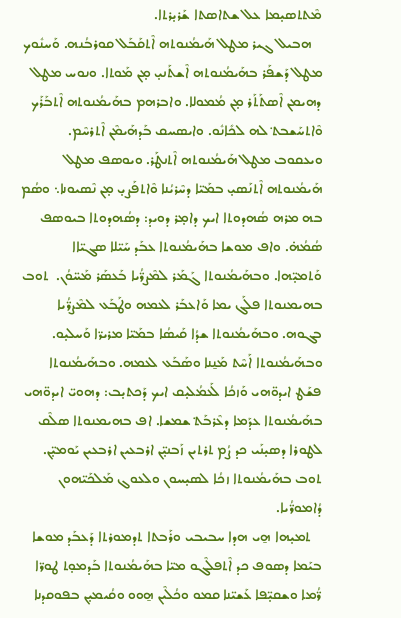ܡܶܬܬܣܝ̣ܡܐ ܥܠ ܫܬܐܣܬܐ ܫܰܪܝ̣ܪܬܐ.
   ܗܒܝܠ ܓܝܪ ܡܛܠ ܗܰܝܡܳܢܘܬܗ ܐܶܬܩܰܒܰܠ ܩܘܪܒܳܢܗ. ܘܰܚܢܽܘܟ ܡܛܠ ܕܰܫܦܰܪ ܒܗܰܝܡܳܢܘܬܗ ܐܶܫܬܰܢܝ̣ ܡ̣ܢ ܡܰܘܬܐ. ܘܢܘܚ ܡܛܠ ܕܗܝܡܢ ܐܶܣܬܰܬܰܪ ܡ̣ܢ ܡܳܡܘܠܐ. ܘܐܒܪܗܡ ܒܗܰܝܡܳܢܘܬܗ ܐܶܬܒܰܪܰܟ ܘܶܐܬܚܰܫܒܬ݀ ܠܗ ܠܟܺܐܢܽܘ. ܘܐܝܣܚܩ ܒܰܕܗܰܝܡܶܢ ܐܶܬܪܚܶܡ. ܘܝܥܩܘܒ ܡܛܠ ܗܰܝܡܳܢܘܬܗ ܐܶܬܢܛܰܪ. ܘܝܘܣܦ ܡܛܠ ܗܰܝܡܳܢܘܬܗ ܐܶܬܢܰܣܝ̣ ܒܡܰܝ̈ܐ ܕܚܶܪܝܳܢܐ ܘܶܐܬܦܰܨܝ̣ ܡ̣ܢ ܢܶܣܝܘܢܐ܆ ܘܣܳܡ ܒܗ ܡܪܗ ܣܳܗܕܘܬܐ ܐܝܟ ܕܐܡ̣ܪ ܕܘܝܕ: ܕܣܳܗܕܘܬܐ ܒܝܘܣܦ ܣܳܡܳܗ̇. ܘܐܦ ܡܘܫܐ ܒܗܰܝܡܳܢܘܬܐ ܥܒܰܕ ܚܰܝ̈ܠܐ ܣܓܝ̈ܐܐ ܘܰܬܡܝ̣̈ܗܐ. ܘܒܗܰܝܡܳܢܘܬܐ ܓܰܡܰܪ ܠܡܶܨܪ̈ܳܝܐ ܒܰܥܣܰܪ ܡܰܚ̈ܘܳܢ.  ܬܘܒ ܒܗܝܡܢܘܬܐ ܦܠܰܓ ܝܡܐ ܘܰܐܥܒܰܪ ܠܥܡܗ ܘܛܰܒܰܥ ܠܡܶܨܪ̈ܳܝܐ ܒܓܘܗ. ܘܒܗܰܝܡܳܢܘܬܐ ܫܕܳܐ ܩܰܝܣܳܐ ܒܡܰܝ̈ܐ ܡܪܝܪ̈ܐ ܘܰܚܠܝ̣ܘ. ܘܒܗܰܝܡܳܢܘܬܐ ܐܰܚܶܬ ܡܰܢ̱ܢܐ ܘܣܰܒܰܥ ܠܥܡܗ. ܘܒܗܰܝܡܳܢܘܬܐ ܦܫܰܛ ܐܝܕܘ̈ܗܝ ܘܰܙܟܳܐ ܠܰܥܡܳܠܝ̣ܩ ܐܝܟ ܕܰܟܬܝ̣ܒ: ܕܗܘܝ̈ ܐܝܕܘ̈ܗܝ ܒܗܰܝܡܳܢܘܬܐ ܥܕܰܡܐ ܕܥܶܪܒܰܬ݀ ܫܡܫܐ. ܐܦ ܒܗܝܡܢܘܬܐ ܣܠܶܩ ܠܛܘܪܐ ܕܣܝ̣ܢܰܝ ܟܕ ܨܳܡ ܬܪܬܝܢ ܙܰܒܢܝ̣̈ܢ ܐܪܒܥܝܢ ܐܪܒܥܝܢ ܝܰܘܡܝ̣̈ܢ. ܬܘܒ ܒܗܰܝܡܳܢܘܬܐ ܙܟܳܐ ܠܣܝ̣ܚܘܢ ܘܠܥܘܓ ܡܰܠܟܰܝ̈ܗܘܢ ܕܳܐܡܘܪ̈ܳܝܐ.
   ܬܡܝ̣ܗܐ ܗ̱ܝ ܗܕܐ ܚܒܝܒܝ ܘܪܰܒܬܐ ܬܕܡܘܪܬܐ ܕܰܥܒܰܕ ܡܘܫܐ ܒܝܰܡܐ ܕܣܘܦ ܟܕ ܐܶܬܦܠܶܓܘ ܡܝ̈ܐ ܒܗܰܝܡܳܢܘܬܐ ܒܰܕܡܘ̣ܬ ܛܘܪ̈ܐ ܪ̈ܳܡܐ ܘܫܩܝ̣̈ܦܐ ܥܰܫܝ̈ܢܐ ܩܡܘ ܘܟܳܠܶܝܢ ܗ̱ܘܘ ܘܩܳܝܡܝ̣ܢ ܒܦܘܩܕܢܐ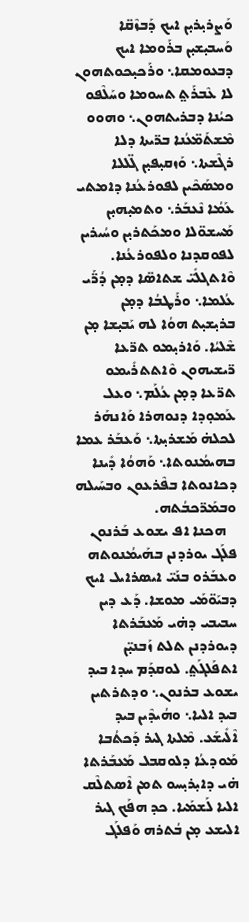ܘܰܨܪܝ̣ܪܝ̣ܢ ܐܝܟ ܕܰܒܙܶܩ̈ܐ ܘܰܚܒܝ̣ܫܝ̣ܢ ܒܪܰܘܡܐ ܐܝܟ ܕܒܥܘܡܩܐ܆ ܘܪܰܟܝ̣ܟܘܬܗܘܢ ܠܐ ܥܶܒܪܰܬ݀ ܬܚܘܡܐ ܘܚܰܠܶܦܘ ܟܝܳܢܐ ܕܒܪܝܬܗܘܢ܆ ܘܗܘܘ ܡܶܫܬܰܡ̈ܥܳܢܐ ܒܪ̈ܝܬܐ ܕܠܐ ܪܓܶܫܬܐ܆ ܘܰܙܩܝ̣ܦܝ̣ܢ ܓ̈ܠܠܐ ܘܡܣܰܟܶܝܢ ܠܦܘܪܥܳܢܐ ܕܐܡܬܝ ܥܰܡܳܐ ܢܶܥܒܰܪ܆ ܘܬܡܝ̣ܗܝ̣ܢ ܡܰܚܫܘ̈ܠܐ ܘܡܟܰܬܪܝ̣ܢ ܘܚܳܝܪܝܢ ܠܦܘܩܕܢܐ ܘܠܦܘܪܥܳܢܐ. ܘܶܐܬܓܠܺܝ̈ ܫܬܐܣ̈ܐ ܕܡ̣ܢ ܕܳܪ̈ܰܝ ܥܳܠܡܐ܆ ܘܪܰܛܒܳܐ ܕܡ̣ܢ ܒܪܝ̣ܫܝ̣ܬ ܗܘܳܐ ܠܗ ܝܰܒܝ̣ܫܐ ܡ̣ܢ ܫܶܠܝܳܐ. ܘܰܐܪܝ̣ܡܘ ܬܪ̈ܥܐ ܪ̈ܝܫܝܗܘܢ ܘܶܐܬܬܪܺܝܡܘ ܬܪ̈ܥܐ ܕܡ̣ܢ ܥܳܠܰܡ܆ ܘܥܠ ܥܰܡܘ̣ܕܐ ܕܢܘܗܪܐ ܘܰܐܢܗܰܪ ܠܟܠܗ̇ ܡܰܫܪܝ̣ܬܐ܆ ܘܰܥܒܰܪ ܥܡܐ ܒܗܝܡܳܢܘܬܐ܆ ܘܰܗܘܳܐ ܕܺܝܢܐ ܕܟܐܢܘܬܐ ܒܦܶܪܥܘܢ ܘܒܚܰܝܠܗ ܘܒܡܰܪ̈ܟܒܳܬܗ.
   ܗܟܢܐ ܐܦ ܝܫܘܥ ܒܰܪܢܘܢ ܦܠܰܓ ܝܘܪܕܢܢ ܒܗܰܝܡܳܢܘܬܗ ܘܥܒܰܪܘ ܒܢܰܝ̈ ܐܝܣܪܐܝܠ ܐܝܟ ܕܒܝܰܘ̈ܡܰܝ ܡܘܫܐ. ܕܰܥ ܕܝܢ ܚܒܝܒܝ ܕܗ̇ܝ ܡܰܥܒܰܪܬܐ ܕܝܘܪܕܢܢ ܬܠܬ ܙܰܒܢܝ̣̈ܢ ܐܬܦܰܠܓܰܬ݀. ܠܘܩܕܰܡ ܚܕܐ ܒܝܕ ܝܫܘܥ ܒܪܢܘܢ܆ ܘܕܬܪܬܝܢ ܒܝܕ ܐܠܝܐ܆ ܘܗܳܝܕܶܝܢ ܒܝܕ ܐܶܠܺܝܫܰܥ. ܡܶܠܬܐ ܓܝܪ ܕܰܟܬܳܒܐ ܡܰܘܕܥܳܐ ܕܠܘܩܒܠ ܡܰܥܒܰܪܬܐ ܗ̇ܝ ܕܐܝ̣ܪܝ̣ܚܘ ܬܡܢ ܐܶܣܬܠܶܩ ܐܠܝܐ ܠܰܫܡܰܝܐ. ܟܕ ܗܦܰܟ ܓܝܪ ܐܠܝܫܥ ܡ̣ܢ ܒܳܬܪܗ ܘܰܦܠܰܓ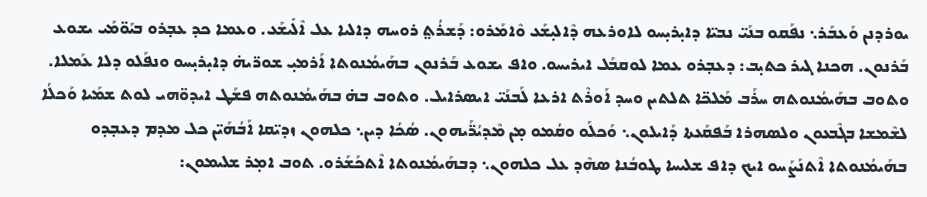ܝܘܪܕܢܢ ܘܰܥܒܰܪ܆ ܢܦܰܩܘ ܒܢܰܝ̈ ܢܒܝ̈ܐ ܕܐܝ̣ܪܝ̣ܚܘ ܠܐܘܪܥܗ ܕܶܐܠܝ̣ܫܰܥ ܘܶܐܡܰܪܘ: ܕܰܫܪܳܬ݀ ܪܘܚܗ ܕܐܠܝܐ ܥܠ ܐܶܠܺܝܫܰܥ. ܘܥܡܐ ܟܕ ܥܒ̣ܪܘ ܒܝܰܘ̈ܡܰܝ ܝܫܘܥ ܒܰܪܢܘܢ. ܗܟܢܐ ܓܝܪ ܟܬܝ̣ܒ: ܕܥܒ̣ܪܘ ܥܡܐ ܠܘܩܒܰܠ ܐܝܪܝܚܘ. ܘܐܦ ܝܫܘܥ ܒܰܪܢܘܢ ܒܗܰܝܡܳܢܘܬܐ ܐܰܪܡܝ̣ ܫܘܪ̈ܝܗ̇ ܕܐܝ̣ܪܝ̣ܚܘ ܘܢܦܰܠܘ ܕܠܐ ܥܰܡܠܐ. ܘܬܘܒ ܒܗܰܝܡܳܢܘܬܗ ܚܪܰܒ ܡܰܠܟ̈ܐ ܬܠܬܝܢ ܘܚܕ ܐܰܘܪܶܬ ܐܪܥܐ ܠܰܒܢܰܝ̈ ܐܝܣܪܐܝܠ. ܘܬܘܒ ܒܗ̇ ܒܗܰܝܡܳܢܘܬܗ ܦܫܰܛ ܐܝܕܘ̈ܗܝ ܠܘܬ ܫܡܰܝܐ ܘܰܟܠܳܐ ܠܫܶܡܫܐ ܒܓܶܒܥܘܢ ܘܠܣܗܪܐ ܒܰܦܩܰܥܬܐ ܕܰܐܝܠܘܢ܆ ܘܰܟܠܰܘ ܘܩܳܡܘ ܡ̣ܢ ܡܶܕܝܳܪ̈ܰܝܗܘܢ. ܣܳܟܳܐ ܕܝܢ܆ ܟܠܗܘܢ ܙܕܝ̈ܩܐ ܐܰܒܳܗܰܝ̈ܢ ܟܠ ܡܕܡ ܕܥܒ̣ܕܘ ܒܗܰܝܡܳܢܘܬܐ ܐܶܬܢܰܨܰܚܘ ܐܝܟ ܕܐܦ ܫܠܝܚܐ ܛܘܒܳܢܐ ܣܗܶܕ ܥܠ ܟܠܗܘܢ܆ ܕܒܗܰܝܡܳܢܘܬܐ ܐܶܬܟܰܫܰܪܘ. ܬܘܒ ܐܡ̣ܪ ܫܠܝܡܘܢ: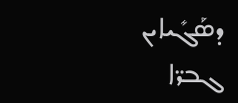ܕܣܰܓܺܝܐܝܢ ܓܒܪ̈ܐ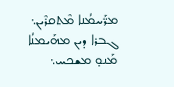ܡܪ̈ܰܚܡܳܢܐ ܡܶܬܩܪܶܝܢ܆ ܓܒܪܐ ܕܝܢ ܡܗܰܝܡܢܳܐ ܡܰܢܘ̣ ܡܫܟܚ܆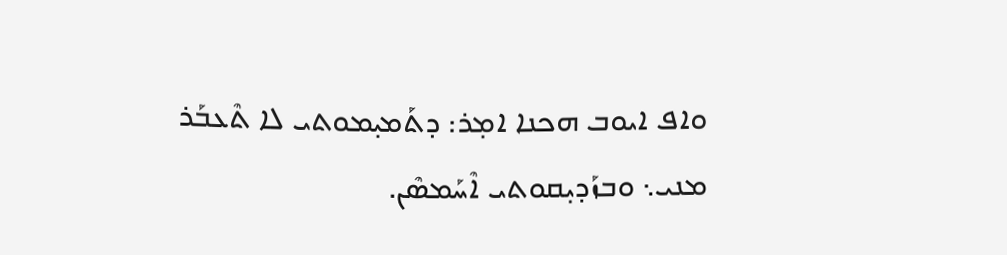ܘܐܦ ܐܝܘܒ ܗܟܢܐ ܐܡ̣ܪ: ܕܬܰܡܝ̣ܡܘܬܝ ܠܐ ܬܶܥܒܰܪ ܡܢܝ܆ ܘܒܙܰܕܝ̣ܩܘܬܝ ܐܶܚܰܡܣܶܢ.